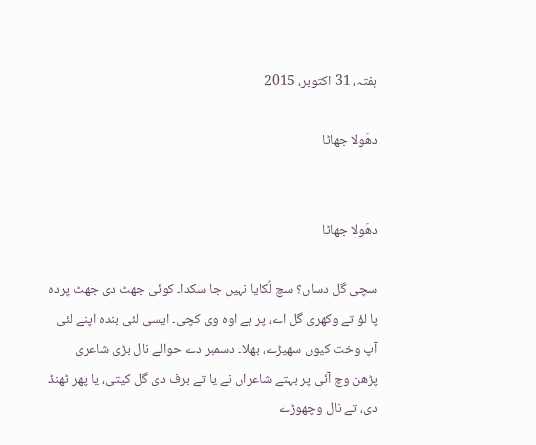ہفتہ، 31 اکتوبر، 2015

دھَولا جھاٹا


دھَولا جھاٹا

سچی گل دساں؟ سچ لُکایا نہیں جا سکدا۔ کوئی جھٹ دی جھٹ پردہ پا لؤ تے وکھری گل اے، پر ہے اوہ وی کچی۔ ایسی لئی بندہ اپنے لئی آپ وخت کیوں سھیڑے، بھلا۔ دسمبر دے حوالے نال بڑی شاعری پڑھن وچ آئی پر بہتے شاعراں نے یا تے برف دی گل کیتی، یا پھر ٹھنڈ دی، تے نال وچھوڑے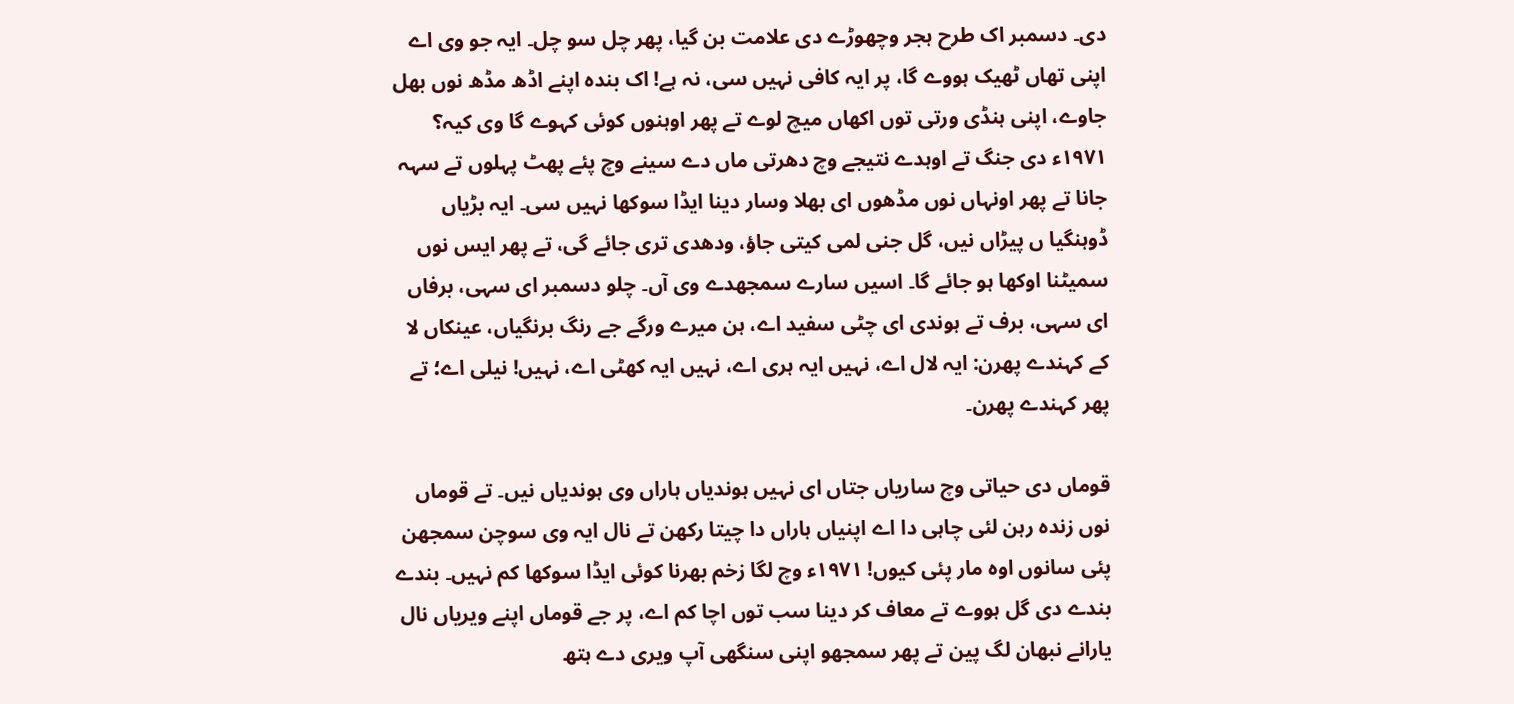دی۔ دسمبر اک طرح ہجر وچھوڑے دی علامت بن گیا، پھر چل سو چل۔ ایہ جو وی اے اپنی تھاں ٹھیک ہووے گا، پر ایہ کافی نہیں سی، نہ ہے! اک بندہ اپنے اڈھ مڈھ نوں بھل جاوے، اپنی ہنڈی ورتی توں اکھاں میچ لوے تے پھر اوہنوں کوئی کہوے گا وی کیہ؟ ۱۹۷۱ء دی جنگ تے اوہدے نتیجے وچ دھرتی ماں دے سینے وچ پئے پھٹ پہلوں تے سہہ جانا تے پھر اونہاں نوں مڈھوں ای بھلا وسار دینا ایڈا سوکھا نہیں سی۔ ایہ بڑیاں ڈوہنگیا ں پیڑاں نیں، گل جنی لمی کیتی جاؤ، ودھدی تری جائے گی، تے پھر ایس نوں سمیٹنا اوکھا ہو جائے گا۔ اسیں سارے سمجھدے وی آں۔ چلو دسمبر ای سہی، برفاں ای سہی، برف تے ہوندی ای چٹی سفید اے، ہن میرے ورگے جے رنگ برنگیاں، عینکاں لا کے کہندے پھرن: ایہ لال اے، نہیں ایہ ہری اے، نہیں ایہ کھٹی اے، نہیں! نیلی اے؛ تے پھر کہندے پھرن۔

قوماں دی حیاتی وچ ساریاں جتاں ای نہیں ہوندیاں ہاراں وی ہوندیاں نیں۔ تے قوماں نوں زندہ رہن لئی چاہی دا اے اپنیاں ہاراں دا چیتا رکھن تے نال ایہ وی سوچن سمجھن پئی سانوں اوہ مار پئی کیوں! ۱۹۷۱ء وچ لگا زخم بھرنا کوئی ایڈا سوکھا کم نہیں۔ بندے بندے دی گل ہووے تے معاف کر دینا سب توں اچا کم اے، پر جے قوماں اپنے ویریاں نال یارانے نبھان لگ پین تے پھر سمجھو اپنی سنگھی آپ ویری دے ہتھ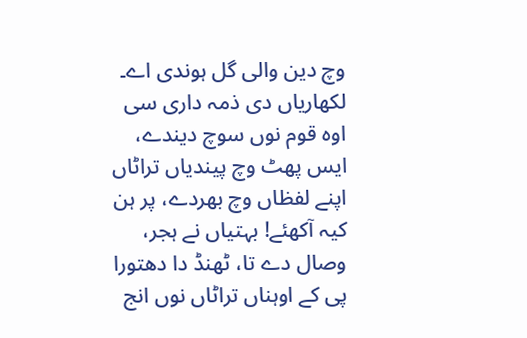وچ دین والی گل ہوندی اے۔ لکھاریاں دی ذمہ داری سی اوہ قوم نوں سوچ دیندے، ایس پھٹ وچ پیندیاں تراٹاں اپنے لفظاں وچ بھردے، پر ہن کیہ آکھئے! بہتیاں نے ہجر، وصال دے تا، ٹھنڈ دا دھتورا پی کے اوہناں تراٹاں نوں انج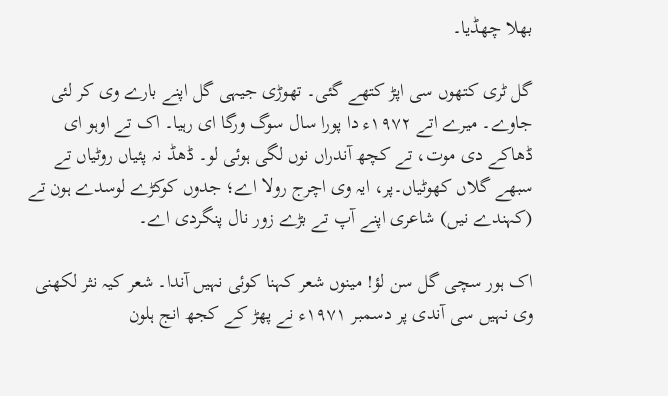بھلا چھڈیا۔

گل ٹری کتھوں سی اپڑ کتھے گئی۔ تھوڑی جیہی گل اپنے بارے وی کر لئی جاوے۔ میرے اتے ۱۹۷۲ء دا پورا سال سوگ ورگا ای رہیا۔ اک تے اوہو ای ڈھاکے دی موت، تے کچھ آندراں نوں لگی ہوئی لو۔ ڈھڈ نہ پئیاں روٹیاں تے سبھے گلاں کھوٹیاں۔پر، ایہ وی اچرج رولا اے؛ جدوں کوکڑے لوسدے ہون تے (کہندے نیں) شاعری اپنے آپ تے بڑے زور نال پنگردی اے۔

اک ہور سچی گل سن لؤ! مینوں شعر کہنا کوئی نہیں آندا۔ شعر کیہ نثر لکھنی وی نہیں سی آندی پر دسمبر ۱۹۷۱ء نے پھڑ کے کجھ انج ہلون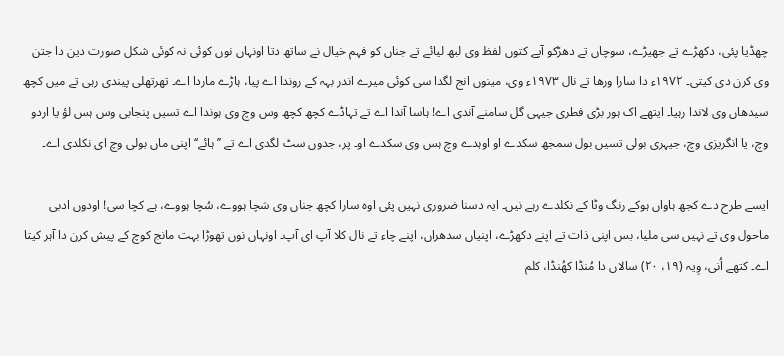چھڈیا پئی، دکھڑے تے جھیڑے، سوچاں تے دھڑکو آپے کتوں لفظ وی لبھ لیائے تے جناں کو فہم خیال نے ساتھ دتا اونہاں نوں کوئی نہ کوئی شکل صورت دین دا جتن وی کرن دی کیتی۔ ۱۹۷۲ء دا سارا ورھا تے نال ۱۹۷۳ء وی، مینوں انج لگدا سی کوئی میرے اندر بہہ کے روندا اے پیا، ہاڑے ماردا اے۔ تھرتھلی پیندی رہی تے میں کچھ سیدھاں وی لاندا رہیا۔ ایتھے اک ہور بڑی فطری جیہی گل سامنے آندی اے! ہاسا آندا اے تے تہاڈے کچھ کچھ وس وچ وی ہوندا اے تسیں پنجابی وس ہس لؤ یا اردو وچ، یا انگریزی وچ، جیہری بولی تسیں بول سمجھ سکدے او اوہدے وچ ہس وی سکدے او۔ پر، جدوں سٹ لگدی اے تے ’’ہائے‘‘ اپنی ماں بولی وچ ای نکلدی اے۔

ایسے طرح دے کجھ ہاواں ہوکے رنگ وٹا کے نکلدے رہے نیں۔ ایہ دسنا ضروری نہیں پئی اوہ سارا کچھ جناں وی سَچا ہووے، سُچا ہووے، ہے کچا سی! اودوں ادبی ماحول وی تے نہیں سی ملیا، بس اپنی ذات تے اپنے دکھڑے، اپنیاں سدھراں، اپنے چاء تے نال کلا آپ ای آپ۔ اونہاں نوں تھوڑا بہت مانج کوچ کے پیش کرن دا آہر کیتا اے۔ کتھے اُنی، وِیہ (۱۹، ۲۰) سالاں دا مُنڈا کھُنڈا، کلم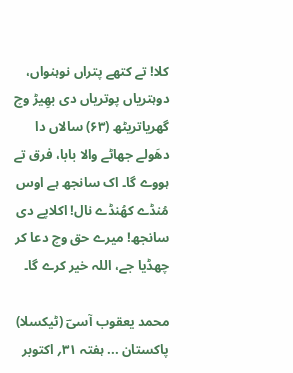کلا! تے کتھے پتراں نوہنواں، دوہتریاں پوتریاں دی بھِیڑ وچ گھریاتریٹھ (۶۳) سالاں دا دھَولے جھاٹے والا بابا، فرق تے ہووے گا۔ اک سانجھ ہے اوس مُنڈے کھُنڈے نال! اکلاپے دی سانجھ! میرے حق وچ دعا کر چھڈیا جے، اللہ خیر کرے گا۔

محمد یعقوب آسیؔ (ٹیکسلا) پاکستان ... ہفتہ ۳۱؍ اکتوبر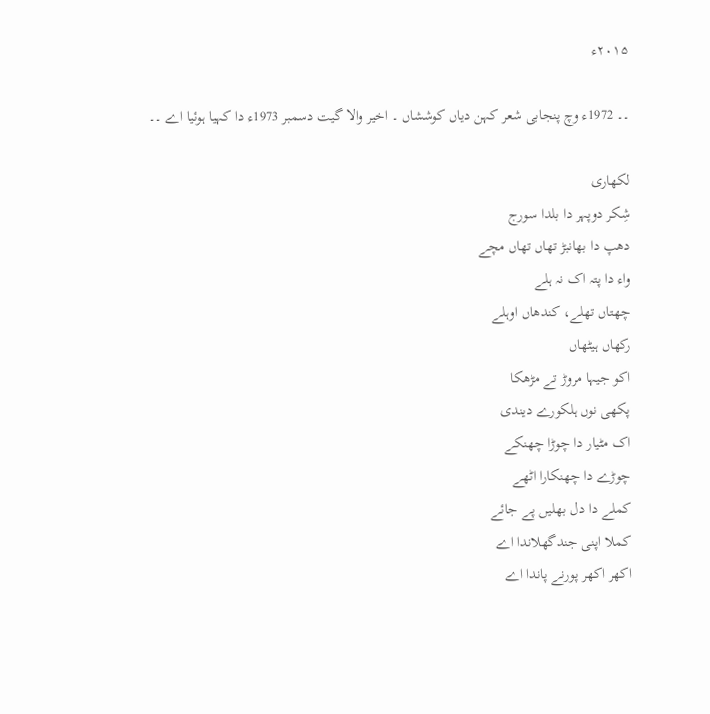۲۰۱۵ء

۔۔ 1972ء وچ پنجابی شعر کہن دیاں کوششاں ۔ اخیر والا گیت دسمبر 1973ء دا کہیا ہوئیا اے ۔۔

لکھاری
شِکر دوپہر دا بلدا سورج
دھپ دا بھانبڑ تھاں تھاں مچے
واء دا پتہ اک نہ ہلے
چھتاں تھلے، کندھاں اوہلے
رکھاں ہیٹھاں
اکو جیہا مروڑ تے مڑھکا
پکھی نوں ہلکورے دیندی
اک مٹیار دا چوڑا چھنکے
چوڑے دا چھنکارا اٹھے
کملے دا دل بھلیں پے جائے
کملا اپنی جندگھلاندا اے
اکھر اکھر پورنے پاندا اے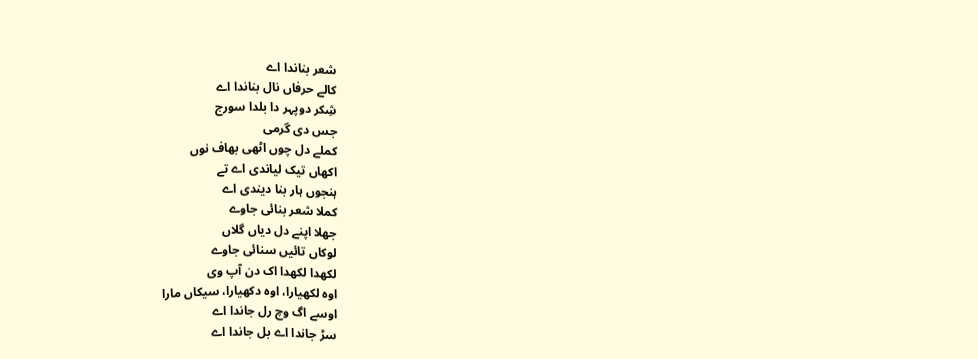شعر بناندا اے
کالے حرفاں نال بناندا اے
شِکر دوپہر دا بلدا سورج
جس دی گرمی
کملے دل چوں اٹھی بھاف نوں
اکھاں تیک لیاندی اے تے
ہنجوں ہار بنا دیندی اے
کملا شعر بنائی جاوے
جھلا اپنے دل دیاں گلاں
لوکاں تائیں سنائی جاوے
لکھدا لکھدا اک دن آپ وی
اوہ لکھیارا، اوہ دکھیارا، سیکاں مارا
اوسے اگ وچ رل جاندا اے
سڑ جاندا اے بل جاندا اے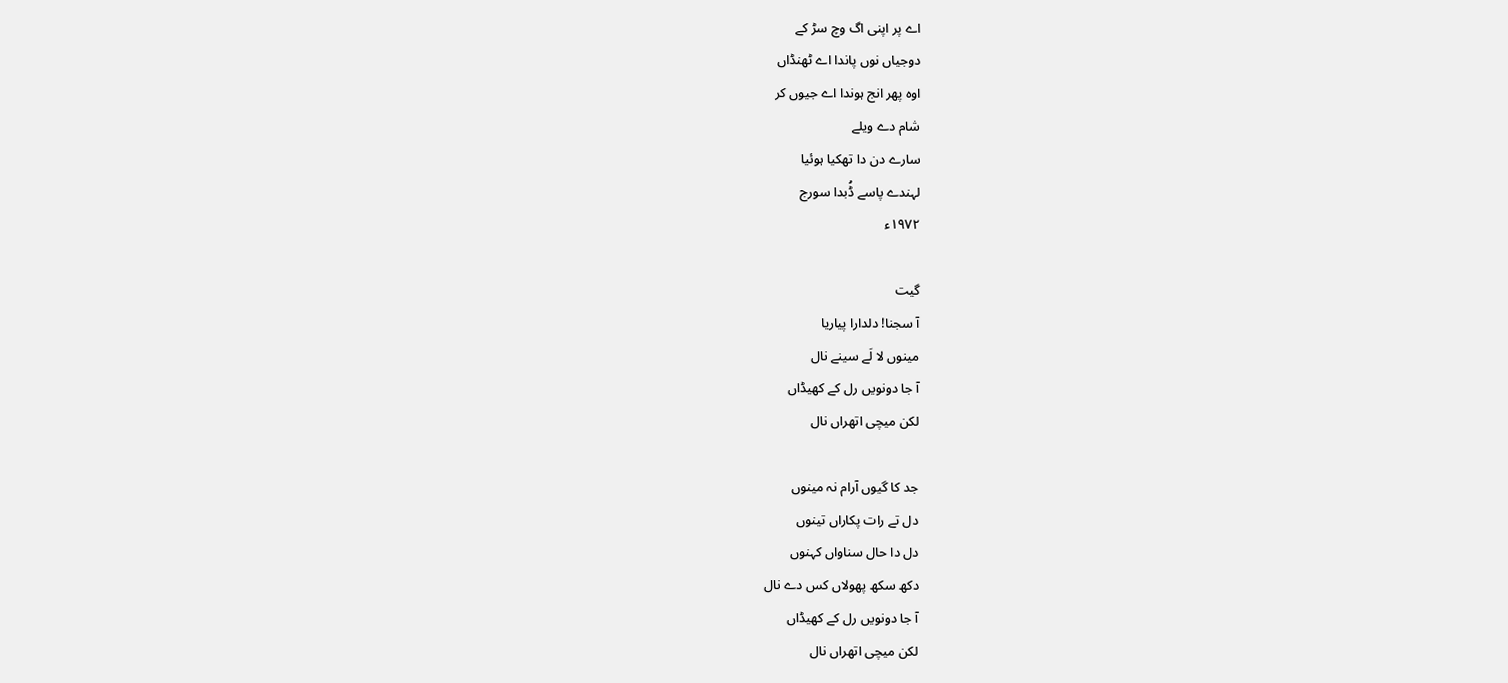اے پر اپنی اگ وچ سڑ کے
دوجیاں نوں پاندا اے ٹھنڈاں
اوہ پھر انج ہوندا اے جیوں کر
شام دے ویلے
سارے دن دا تھکیا ہوئیا
لہندے پاسے ڈُبدا سورج
۱۹۷۲ء

گیت
آ سجنا! دلدارا پیاریا
مینوں لا لَے سینے نال
آ جا دونویں رل کے کھیڈاں
لکن میچی اتھراں نال

جد کا گیوں آرام نہ مینوں
دل تے رات پکاراں تینوں
دل دا حال سناواں کہنوں
دکھ سکھ پھولاں کس دے نال
آ جا دونویں رل کے کھیڈاں
لکن میچی اتھراں نال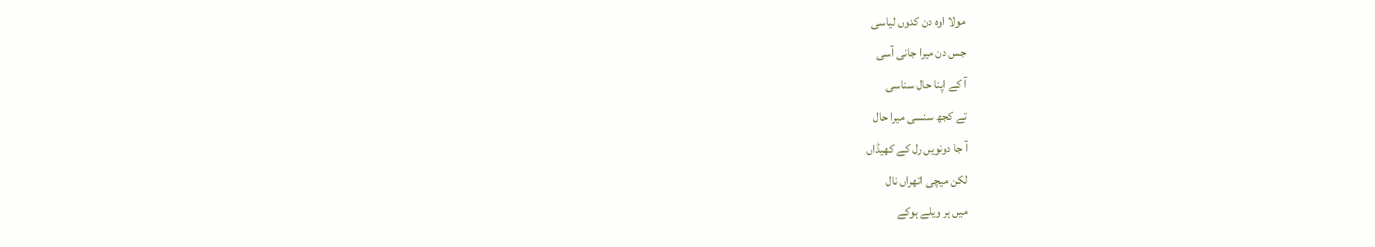مولا اوہ دن کدوں لیاسی
جس دن میرا جانی آسی
آ کے اپنا حال سناسی
تے کجھ سنسی میرا حال
آ جا دونویں رل کے کھیڈاں
لکن میچی اتھراں نال
میں ہر ویلے ہوکے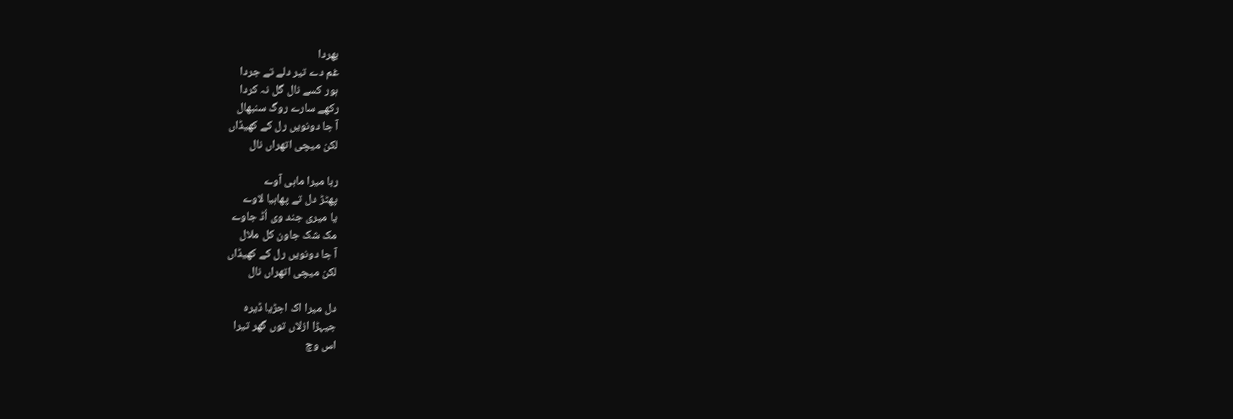بھردا
غم دے تیر دلے تے جردا
ہور کسے نال گل نہ کردا
رکھے سارے روگ سنبھال
آ جا دونویں رل کے کھیڈاں
لکن میچی اتھراں نال

ربا میرا ماہی آوے
پھٹڑ دل تے پھاہیا لاوے
یا میری جند وی اُڈ جاوے
مک شک جاون کل ملال
آ جا دونویں رل کے کھیڈاں
لکن میچی اتھراں نال

دل میرا اک اجڑیا ڈیرہ
جیہڑا ازلاں توں گھر تیرا
اس وچ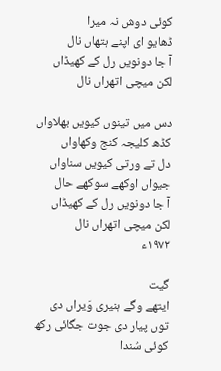کوئی دوش نہ میرا
ڈھایو ای اپنے ہتھاں نال
آ جا دونویں رل کے کھیڈاں
لکن میچی اتھراں نال

دس میں تینوں کیویں بھلاواں
کڈھ کلیجہ کنج وکھاواں
دل تے ورتی کیویں سناواں
جیواں اوکھے سوکھے حال
آ جا دونویں رل کے کھیڈاں
لکن میچی اتھراں نال
۱۹۷۲ء

گیت
ایتھے وگے ہنیری وَیراں دی
توں پیار دی جوت جگائی رکھ
کوئی سُندا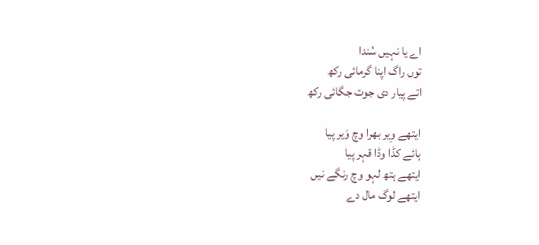اے یا نہیں سُندا
توں راگ اپنا گرمائی رکھ
اتے پیار دی جوت جگائی رکھ

ایتھے وِیر بھرا وچ وَیر پیا
ہائے کڈا وڈا قہر پیا
ایتھے ہتھ لہو وچ رنگے نیں
ایتھے لوگ مال دے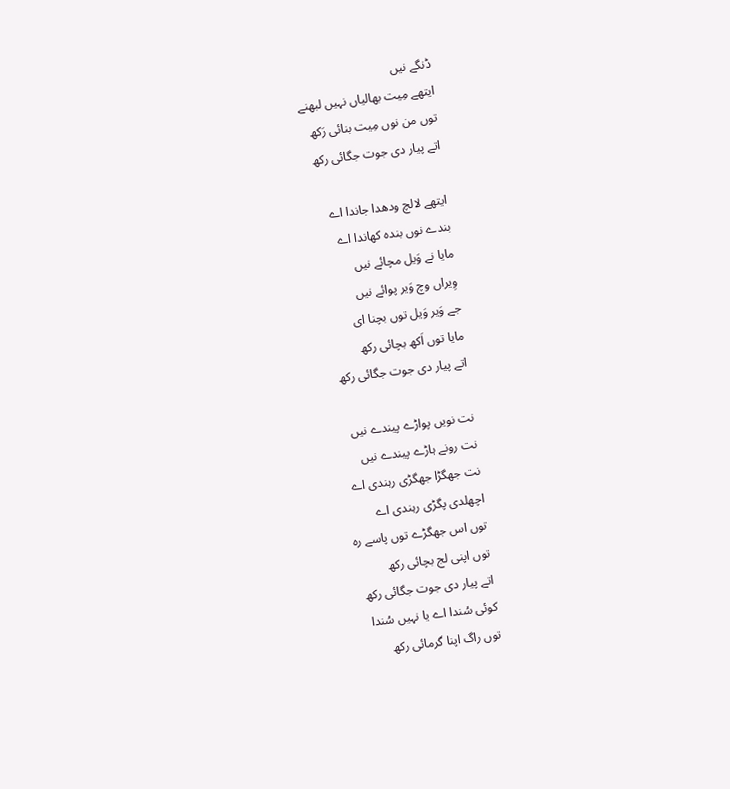ڈنگے نیں
ایتھے مِیت بھالیاں نہیں لبھنے
توں من نوں مِیت بنائی رَکھ
اتے پیار دی جوت جگائی رکھ

ایتھے لالچ ودھدا جاندا اے
بندے نوں بندہ کھاندا اے
مایا نے وَیل مچائے نیں
وِیراں وچ وَیر پوائے نیں
جے وَیر وَیل توں بچنا ای
مایا توں اَکھ بچائی رکھ
اتے پیار دی جوت جگائی رکھ

نت نویں پواڑے پیندے نیں
نت رونے ہاڑے پیندے نیں
نت جھگڑا جھگڑی رہندی اے
اچھلدی پگڑی رہندی اے
توں اس جھگڑے توں پاسے رہ
توں اپنی لج بچائی رکھ
اتے پیار دی جوت جگائی رکھ
کوئی سُندا اے یا نہیں سُندا
توں راگ اپنا گرمائی رکھ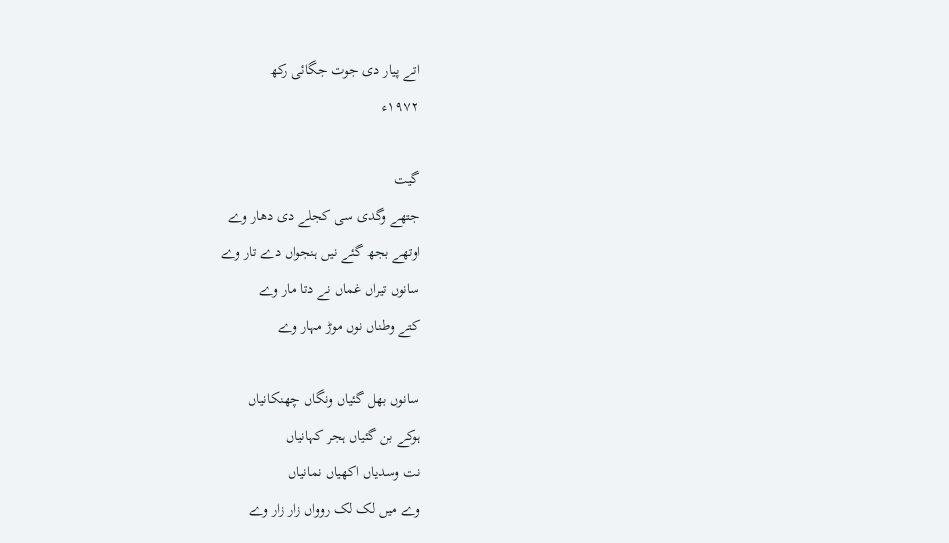اتے پیار دی جوت جگائی رکھ
۱۹۷۲ء

گیت
جتھے وگدی سی کجلے دی دھار وے
اوتھے بجھ گئے نیں ہنجواں دے تار وے
سانوں تیراں غماں نے دتا مار وے
کتے وطناں نوں موڑ مہار وے

سانوں بھل گئیاں ونگاں چھنکانیاں
ہوکے بن گئیاں ہجر کہانیاں
نت وسدیاں اکھیاں نمانیاں
وے میں لک لک روواں زار زار وے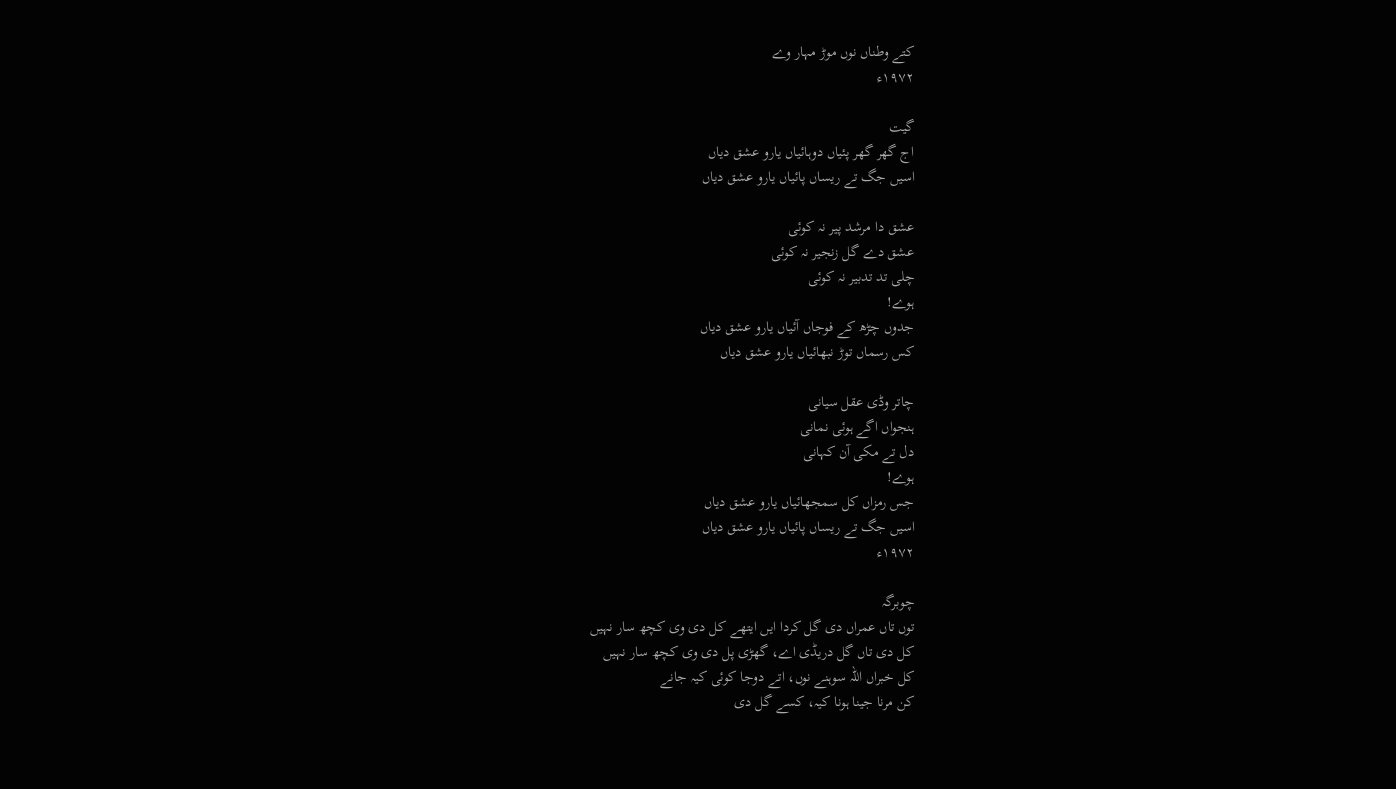کتے وطناں نوں موڑ مہار وے
۱۹۷۲ء

گیت
اج گھر گھر پئیاں دوہائیاں یارو عشق دیاں
اسیں جگ تے ریساں پائیاں یارو عشق دیاں

عشق دا مرشد پیر نہ کوئی
عشق دے گل زنجیر نہ کوئی
چلی تد تدبیر نہ کوئی
ہوے!
جدوں چڑھ کے فوجاں آئیاں یارو عشق دیاں
کس رسماں توڑ نبھائیاں یارو عشق دیاں

چاتر وڈی عقل سیانی
ہنجواں اگے ہوئی نمانی
دل تے مکی آن کہانی
ہوے!
جس رمزاں کل سمجھائیاں یارو عشق دیاں
اسیں جگ تے ریساں پائیاں یارو عشق دیاں
۱۹۷۲ء

چوبرگہ
توں تاں عمراں دی گل کردا ایں ایتھے کل دی وی کچھ سار نہیں
کل دی تاں گل دریڈی اے، گھڑی پل دی وی کچھ سار نہیں
کل خبراں اللہ سوہنے نوں، اتے دوجا کوئی کیہ جانے
کن مرنا جینا ہونا کیہ، کسے گل دی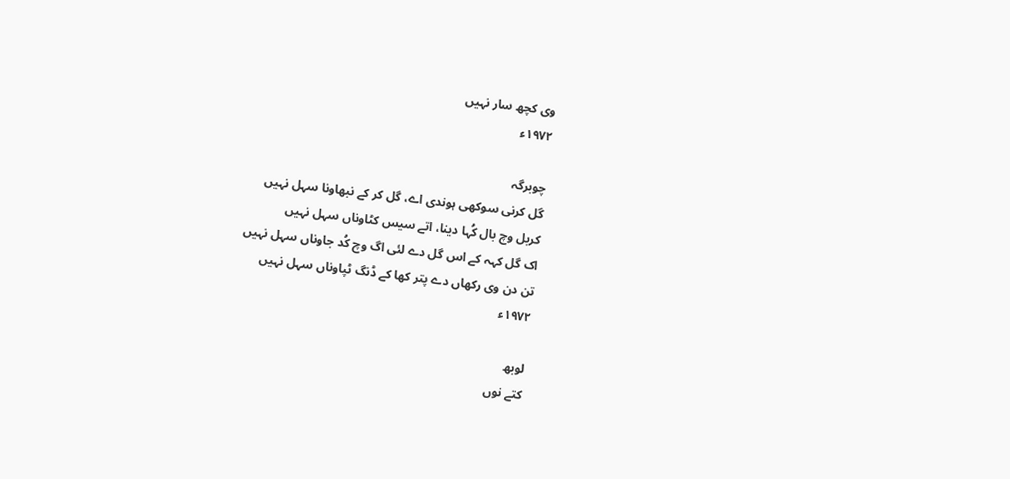وی کچھ سار نہیں
۱۹۷۲ء

چوبرگہ
گل کرنی سوکھی ہوندی اے، گل کر کے نبھاونا سہل نہیں
کربل وچ بال کُہا دینا، اتے سیس کٹاوناں سہل نہیں
اک گل کہہ کے اس گل دے لئی اگ وچ کُد جاوناں سہل نہیں
تن دن وی رکھاں دے پتر کھا کے ڈنگ ٹپاوناں سہل نہیں
۱۹۷۲ء

لوبھ
کتے نوں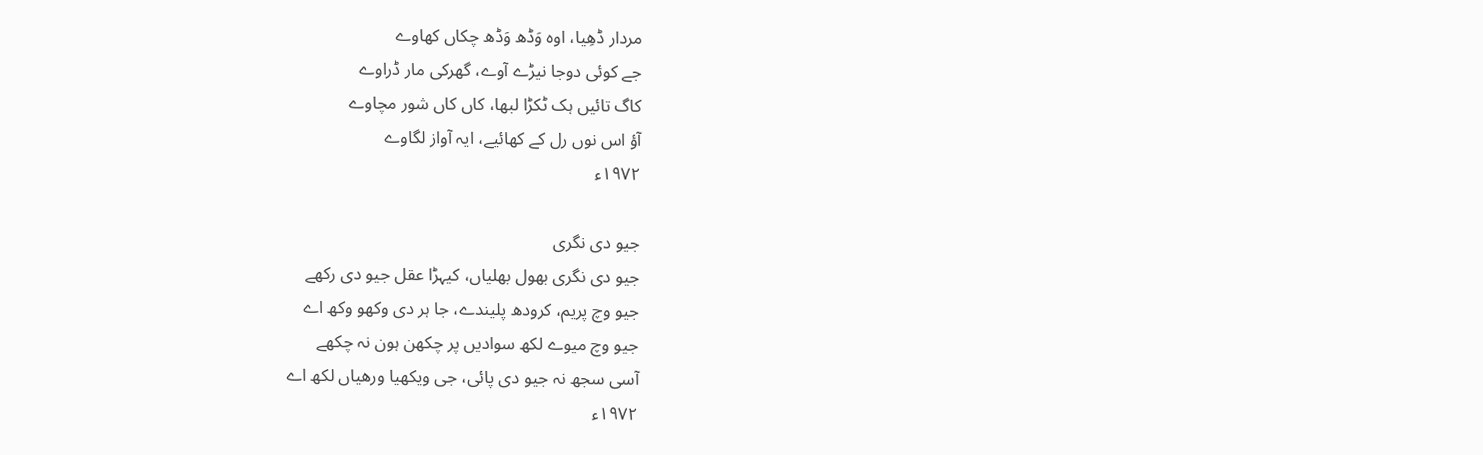مردار ڈھِیا، اوہ وَڈھ وَڈھ چکاں کھاوے
جے کوئی دوجا نیڑے آوے، گھرکی مار ڈراوے
کاگ تائیں ہک ٹکڑا لبھا، کاں کاں شور مچاوے
آؤ اس نوں رل کے کھائیے، ایہ آواز لگاوے
۱۹۷۲ء

جیو دی نگری
جیو دی نگری بھول بھلیاں، کیہڑا عقل جیو دی رکھے
جیو وچ پریم، کرودھ پلیندے، جا ہر دی وکھو وکھ اے
جیو وچ میوے لکھ سوادیں پر چکھن ہون نہ چکھے
آسی سجھ نہ جیو دی پائی، جی ویکھیا ورھیاں لکھ اے
۱۹۷۲ء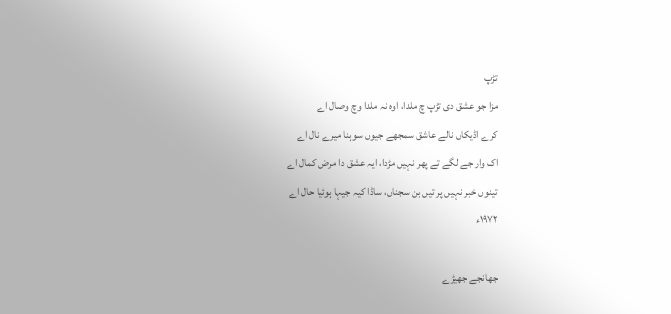تڑپ
مزا جو عشق دی تڑپ چ ملدا، اوہ نہ ملدا وچ وصال اے
کرے اڈیکاں نالے عاشق سمجھے جیوں سوہنا میرے نال اے
اک وار جے لگے تے پھر نہیں مڑدا، ایہ عشق دا مرض کمال اے
تینوں خبر نہیں پر تیں بن سجناں، ساڈا کیہ جیہا ہوئیا حال اے
۱۹۷۲ء

جھانجے جھیڑے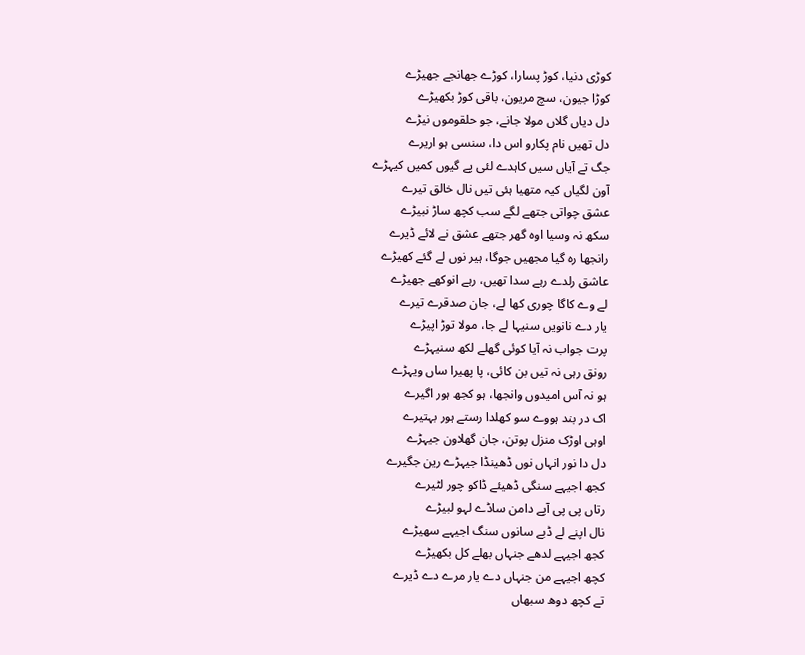کوڑی دنیا، کوڑ پسارا، کوڑے جھانجے جھیڑے
کوڑا جیون، سچ مریون، باقی کوڑ بکھیڑے
دل دیاں گلاں مولا جانے، جو حلقوموں نیڑے
دل تھیں نام پکارو اس دا، سنسی ہو اریرے
جگ تے آیاں سیں کاہدے لئی پے گیوں کمیں کیہڑے
آون لگیاں کیہ متھیا ہئی تیں نال خالق تیرے
عشق چواتی جتھے لگے سب کچھ ساڑ نبیڑے
سکھ نہ وسیا اوہ گھر جتھے عشق نے لائے ڈیرے
رانجھا رہ گیا مجھیں جوگا، ہیر نوں لے گئے کھیڑے
عاشق رلدے رہے سدا تھیں، رہے انوکھے جھیڑے
لے وے کاگا چوری کھا لے، جان صدقرے تیرے
یار دے نانویں سنیہا لے جا، مولا توڑ اپیڑے
پرت جواب نہ آیا کوئی گھلے لکھ سنیہڑے
رونق رہی نہ تیں بن کائی، پا پھیرا ساں ویہڑے
ہو نہ آس امیدوں وانجھا، ہو کجھ ہور اگیرے
اک در بند ہووے سو کھلدا رستے ہور بہتیرے
اوہی اوڑک منزل پوتن، جان گھلاون جیہڑے
دل دا نور انہاں نوں ڈھینڈا جیہڑے رین جگیرے
کجھ اجیہے سنگی ڈھیئے ڈاکو چور لٹیرے
رتاں پی پی آپے دامن ساڈے لہو لبیڑے
نال اپنے لے ڈبے سانوں سنگ اجیہے سھیڑے
کجھ اجیہے لدھے جنہاں بھلے کل بکھیڑے
کچھ اجیہے من جنہاں دے یار مرے دے ڈیرے
تے کچھ دوھ سبھاں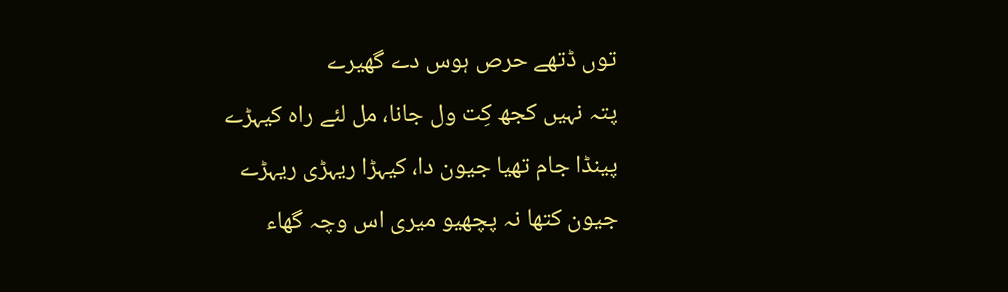توں ڈتھے حرص ہوس دے گھیرے
پتہ نہیں کجھ کِت ول جانا، مل لئے راہ کیہڑے
پینڈا جام تھیا جیون دا، کیہڑا ریہڑی ریہڑے
جیون کتھا نہ پچھیو میری اس وچہ گھاء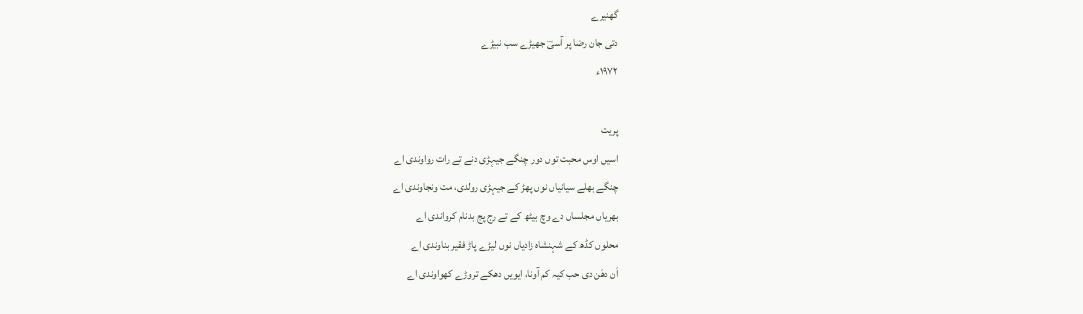گھنیرے
دتی جان رضا پر آسیؔ جھیڑے سب نبیڑے
۱۹۷۲ء

پریت
اسیں اوس محبت توں دور چنگے جیہڑی دنے تے رات رواوندی اے
چنگے بھلے سیانیاں نوں پھڑ کے جیہڑی رولدی، مت ونجاوندی اے
بھریاں مجلساں دے وچ بیٹھ کے تے رج پج بدنام کرواندی اے
محلوں کڈھ کے شہنشاہ زادیاں نوں لیڑے پاڑ فقیر بناوندی اے
اَن دھَن دی حب کیہ کم آونا، ایویں دھکے تروڑے کھواوندی اے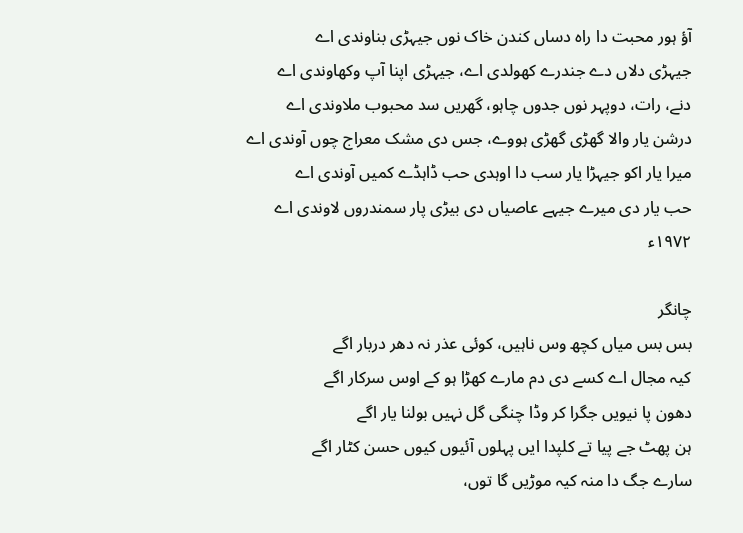آؤ ہور محبت دا راہ دساں کندن خاک نوں جیہڑی بناوندی اے
جیہڑی دلاں دے جندرے کھولدی اے، جیہڑی اپنا آپ وکھاوندی اے
دنے، رات، دوپہر نوں جدوں چاہو، گھریں سد محبوب ملاوندی اے
درشن یار والا گھڑی گھڑی ہووے، جس دی مشک معراج چوں آوندی اے
میرا یار اکو جیہڑا یار سب دا اوہدی حب ڈاہڈے کمیں آوندی اے
حب یار دی میرے جیہے عاصیاں دی بیڑی پار سمندروں لاوندی اے
۱۹۷۲ء

چانگر
بس بس میاں کچھ وس ناہیں، کوئی عذر نہ دھر دربار اگے
کیہ مجال اے کسے دی دم مارے کھڑا ہو کے اوس سرکار اگے
دھون پا نیویں جگرا کر وڈا چنگی گل نہیں بولنا یار اگے
ہن پھٹ جے پیا تے کلپدا ایں پہلوں آئیوں کیوں حسن کٹار اگے
سارے جگ دا منہ کیہ موڑیں گا توں،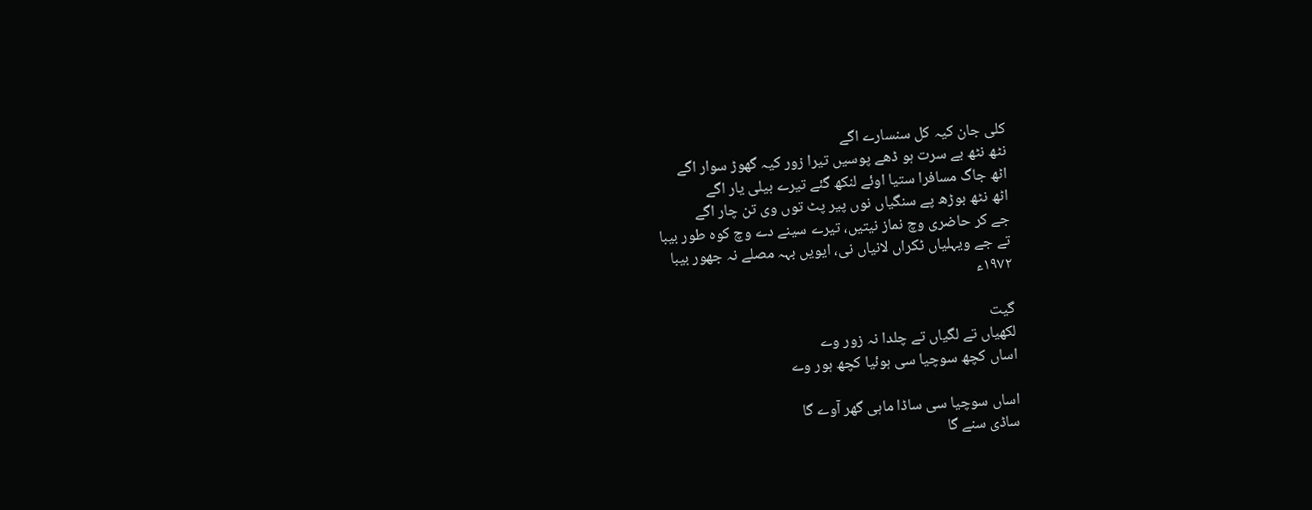کلی جان کیہ کل سنسارے اگے
نٹھ نٹھ بے سرت ہو ڈھے پوسیں تیرا زور کیہ گھوڑ سوار اگے
اٹھ جاگ مسافرا ستیا اوئے لنکھ گئے تیرے بیلی یار اگے
اٹھ نٹھ بوڑھ پے سنگیاں نوں پیر پٹ توں وی تن چار اگے
جے کر حاضری وچ نماز نیتیں، تیرے سینے دے وچ کوہ طور بیبا
تے جے ویہلیاں ٹکراں لانیاں نی، ایویں بہہ مصلے نہ جھور بیبا
۱۹۷۲ء

گیت
لکھیاں تے لگیاں تے چلدا نہ زور وے
اساں کچھ سوچیا سی ہوئیا کچھ ہور وے

اساں سوچیا سی ساڈا ماہی گھر آوے گا
ساڈی سنے گا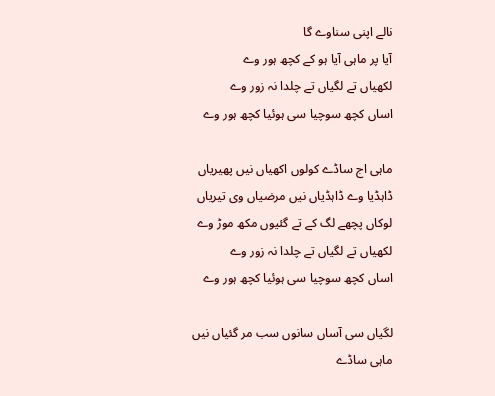نالے اپنی سناوے گا
آیا پر ماہی آیا ہو کے کچھ ہور وے
لکھیاں تے لگیاں تے چلدا نہ زور وے
اساں کچھ سوچیا سی ہوئیا کچھ ہور وے

ماہی اج ساڈے کولوں اکھیاں نیں پھیریاں
ڈاہڈیا وے ڈاہڈیاں نیں مرضیاں وی تیریاں
لوکاں پچھے لگ کے تے گئیوں مکھ موڑ وے
لکھیاں تے لگیاں تے چلدا نہ زور وے
اساں کچھ سوچیا سی ہوئیا کچھ ہور وے

لگیاں سی آساں سانوں سب مر گئیاں نیں
ماہی ساڈے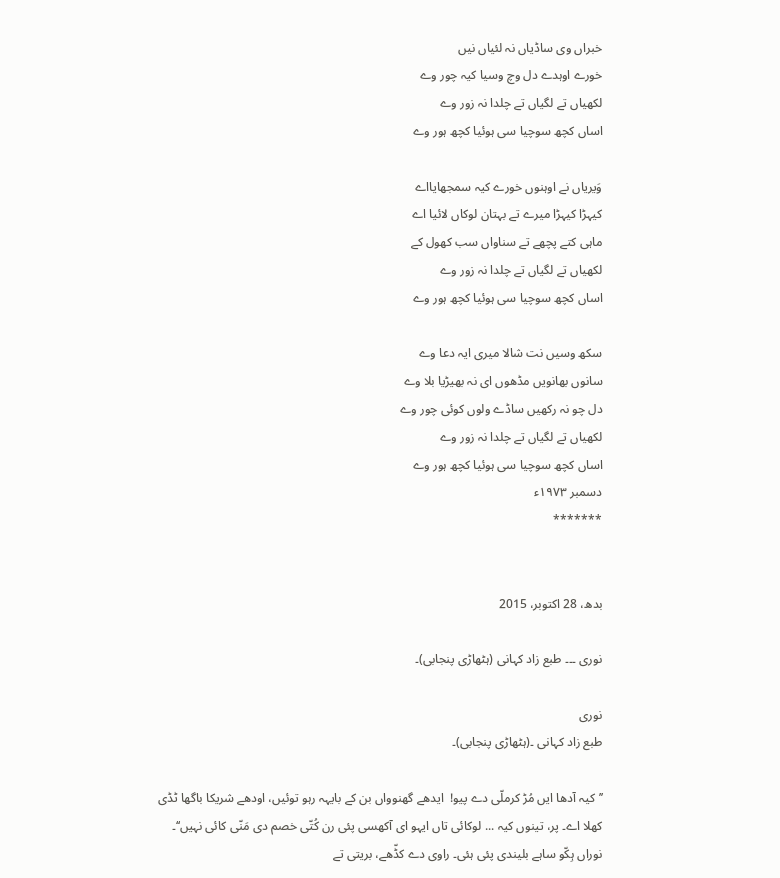خبراں وی ساڈیاں نہ لئیاں نیں
خورے اوہدے دل وچ وسیا کیہ چور وے
لکھیاں تے لگیاں تے چلدا نہ زور وے
اساں کچھ سوچیا سی ہوئیا کچھ ہور وے

وَیریاں نے اوہنوں خورے کیہ سمجھایااے
کیہڑا کیہڑا میرے تے بہتان لوکاں لائیا اے
ماہی کتے پچھے تے سناواں سب کھول کے
لکھیاں تے لگیاں تے چلدا نہ زور وے
اساں کچھ سوچیا سی ہوئیا کچھ ہور وے

سکھ وسیں نت شالا میری ایہ دعا وے
سانوں بھانویں مڈھوں ای نہ بھیڑیا بلا وے
دل چو نہ رکھیں ساڈے ولوں کوئی چور وے
لکھیاں تے لگیاں تے چلدا نہ زور وے
اساں کچھ سوچیا سی ہوئیا کچھ ہور وے
دسمبر ۱۹۷۳ء
*******


بدھ، 28 اکتوبر، 2015

نوری ۔۔۔ طبع زاد کہانی (ہٹھاڑی پنجابی)۔

نوری
طبع زاد کہانی ۔(ہٹھاڑی پنجابی)۔

’’کیہ آدھا ایں مُڑ کرملّی دے پیو!  ایدھے گھنوواں بن کے بایہہ رہو توئیں، اودھے شریکا باگھا ٹڈی کھلا اے۔ پر، تینوں کیہ ... لوکائی تاں ایہو ای آکھسی پئی رن کُتّی خصم دی مَنّی کائی نہیں‘‘۔ نوراں ہِکّو ساہے بلیندی پئی ہئی۔ راوی دے کڈّھے، بریتی تے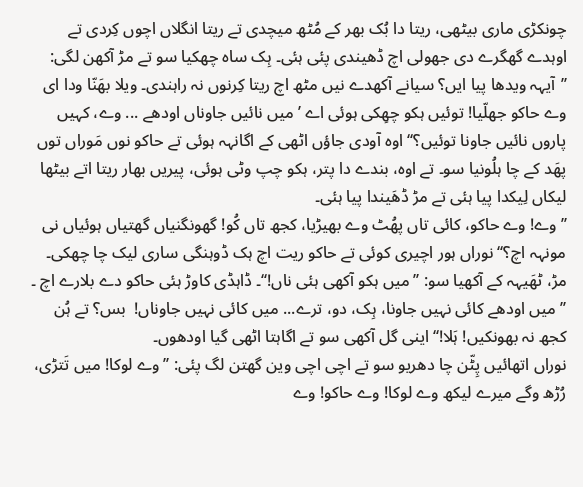چونکڑی ماری بیٹھی، ریتا دا بُک بھر کے مُٹھ میچدی تے ریتا انگلاں اچوں کِردی تے اوہدے گھگرے دی جھولی اچ ڈھیندی پئی ہئی۔ ہِک ساہ چھکیا سو تے مڑ آکھن لگی: ’’آیہہ ویدھا پیا ایں؟ سیانے آکھدے نیں مٹھ اچ ریتا کِرنوں نہ راہندی۔ ویلا بھَنّا ودا ای وے حاکو جھلّیا! توئیں ہکو چھِکی ہوئی اے ’میں نائیں جاوناں اودھے ... وے، کہیں پاروں نائیں جاونا توئیں؟‘‘ اوہ آودی جاؤں اٹھی کے اگانہہ ہوئی تے حاکو نوں مَوراں توں پھَد کے چا ہلُونیا سو۔ تے اوہ، بندے دا پتر، ہکو چپ وٹی ہوئی، پیریں بھار ریتا اتے بیٹھا لیکاں لِیکدا پیا ہئی تے مڑ ڈھَیندا پیا ہئی۔
’’وے! وے حاکو، کائی تاں پھُٹ وے بھیڑیا، کجھ تاں کُو! گھونگنیاں گھتیاں ہوئیاں نی مونہہ اچ؟‘‘ نوراں ہور اچیری کوئی تے حاکو ریت اچ ہک ڈوہنگی ساری لیک چا چھکی۔ مڑ، ٹھَیہہ کے آکھیا سو: ’’میں ہکو آکھی ہئی ناں!‘‘۔ ڈاہڈی کاوڑ ہئی حاکو دے بلارے اچ ۔ ’’میں اودھے کائی نہیں جاونا، ہِک، دو، ترے... میں کائی نہیں جاوناں!  بس؟ تے ہُن کجھ نہ بھونکیں! ہَلا!‘‘ اینی گل آکھی سو تے اگاہتا اٹھی گیا اودھوں۔
نوراں اتھائیں پِٹّن چا دھریو سو تے اچی اچی وین گھتن لگ پئی: ’’وے لوکا! میں تَتڑی، رُڑھ وگے میرے لیکھ وے لوکا! وے حاکو! وے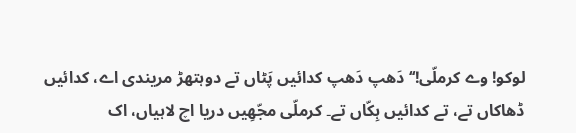لوکو! وے کرملّی!‘‘ دَھپ دَھپ کدائیں پَٹاں تے دوہتھڑ مریندی اے، کدائیں ڈھاکاں تے، تے کدائیں ہِکّاں تے۔ کرملّی مجّھِیں دریا اچ لاہیاں، اک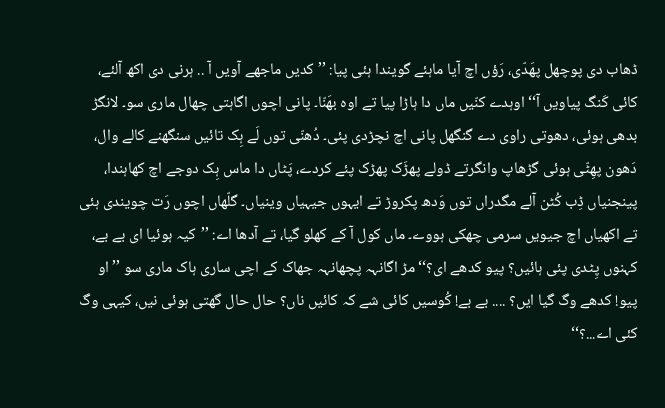ڈھاب دی پوچھل پھَدّی، رَؤں اچ آیا ماہئے گویندا ہئی پیا: ’’کدیں ماجھے آویں آ .. ہرنی دی اکھ آلئے، کائی کَنگ پیاویں آ‘‘ اوہدے کنّیں ماں دا ہاڑا پیا تے اوہ بھَنّا۔ پانی اچوں اگاہتی چھال ماری سو۔ لانگڑ بدھی ہوئی، دھوتی راوی دے گنگھل پانی اچ نچڑدی پئی۔ دُھنّی توں لَے ہِک تائیں سنگھنے کالے وال، دَھون پھِٹّی ہوئی گڑھاپ وانگرتے ڈولے پھڑَک پھڑک پئے کردے، پَٹاں دا ماس ہِک دوجے اچ کھاہندا، پینجنیاں ڈِب کُٹن آلے مگدراں توں وَدھ پکروڑ تے ایہوں جیہیاں وینیاں۔ گلّھاں اچوں رَت چویندی ہئی تے اکھیاں اچ جیویں سرمی چھکی ہووے۔ ماں کول آ کے کھلو گیا، تے آدھا اے: ’’کیہ ہوئیا ای بے بے، کہنوں پِٹدی پئی ہائیں؟ پیو کدھے ای؟‘‘ مڑ اگانہہ پچھانہہ جھاک کے اچی ساری ہاک ماری سو ’’او پیو! کدھے وگ گیا ایں؟ .... بے بے! کُوسیں کائی شے کہ کائیں ناں؟ حال حال گھتی ہوئی نیں، کیہی وگ کئی اے...؟‘‘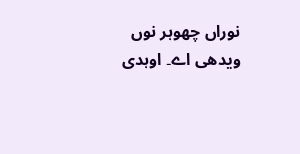نوراں چھوہر نوں ویدھی اے۔ اوہدی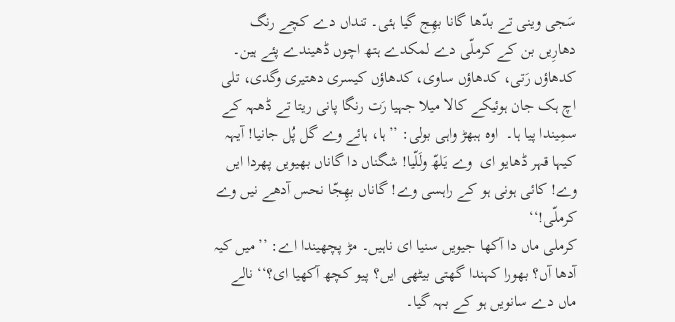سَجی وینی تے بدّھا گانا بھِج گیا ہئی۔ تنداں دے کچے رنگ دھارِیں بن کے کرملّی دے لمکدے ہتھ اچوں ڈھیندے پئے ہین۔ کدھاؤں رَتی، کدھاؤں ساوی، کدھاؤں کیسری دھتیری وگدی، تلی اچ ہک جان ہوئیکے کالا میلا جہیا رَت رنگا پانی ریتا تے ڈھہہ کے سمِیندا پیا ہا۔  اوہ ہبھڑ واہی بولی: ’’ہا، ہائے وے گل پُل جانیا! آیہہ کیہا قہر ڈھایو ای  وے یَلھّ ولَلّیا! شگناں دا گاناں بھیویں پھردا ایں وے! کائی ہونی ہو کے راہسی وے! گاناں بھِجّا نحس آدھے نیں وے کرملّی!‘‘
کرملی ماں دا آکھا جیویں سنیا ای ناہیں۔ مڑ پچھیندا اے: ’’میں کیہ آدھا آں؟ بھورا کہندا گھتی بیٹھی ایں؟ پیو کچھ آکھیا ای؟‘‘ نالے ماں دے سانویں ہو کے بہہ گیا۔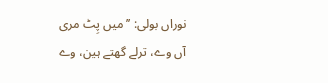نوراں بولی: ’’ میں پِٹ مری آں وے، ترلے گھتے ہین، وے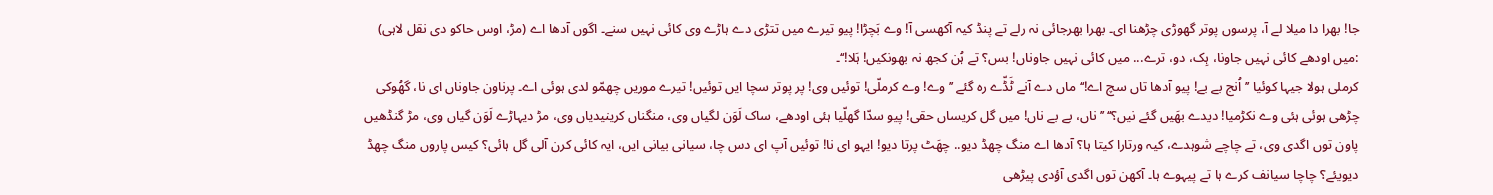جا! بھرا دا میلا لے آ، پرسوں پوتر گھوڑی چڑھنا ای۔ بھرا بھرجائی نہ رلے تے پنڈ کیہ آکھسی آ! وے بَچڑا! پیو تیرے میں تتڑی دے ہاڑے وی کائی نہیں سنے۔ اگوں آدھا اے (مڑ، اوس حاکو دی نقل لاہی) :میں اودھے کائی نہیں جاونا، ہِک، دو، ترے... میں کائی نہیں جاوناں! بس؟ تے ہُن کجھ نہ بھونکیں! ہَلا!‘‘۔
کرملی ہولا جیہا کوئیا ’’اُنج بے بے! پیو آدھا تاں سچ اے!‘‘ ماں دے آنے ٹَڈّے رہ گئے ’’ وے! وے کرملّی! توئیں وی! پر پوتر سچا ایں توئیں! تیرے موریں چھمّو لدی ہوئی اے۔ پرناون جاوناں ای نا، گھُوکی چڑھی ہوئی ہئی وے نکڑمیا! دیدے بھَیں گئے نیں؟‘‘ ’’ناں، بے بے ناں! میں گل کریساں حقی! پیو سدّا گھلّیا ہئی اودھے، ساک لَوَن لگیاں وی، منگناں کرینیدیاں وی، مڑ دیہاڑے لَوَن گیاں وی، مڑ گنڈھیں پاون توں اگدی وی، تے چاچے شوہدے، کیہ ورتارا کیتا ہا؟ آدھا اے منگ چھڈ دیو.. چھَٹ پرتا دیو! ایہو ای نا! توئیں آپ ای دس چا، سیانی بیانی ایں، ایہ کائی کرن آلی گل ہائی؟ کیس پاروں منگ چھڈ دیویئے؟ چاچا سیانف کرے ہا تے پیہوے ہا۔ آکھن توں اگدی آؤدی پیڑھی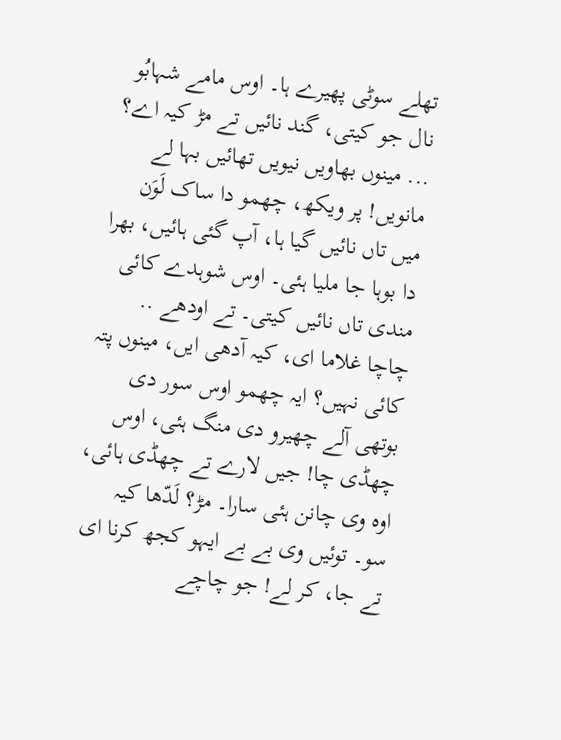تھلے سوٹی پھیرے ہا۔ اوس مامے شہابُو نال جو کیتی، گند نائیں تے مڑ کیہ اے؟ ... مینوں بھاویں نیویں تھائیں بہا لے مانویں! پر ویکھ، چھمو دا ساک لَوَن میں تاں نائیں گیا ہا، آپ گئی ہائیں، بھرا دا بوہا جا ملیا ہئی۔ اوس شوہدے کائی مندی تاں نائیں کیتی۔ تے اودھے .. چاچا غلاما ای، کیہ آدھی ایں، مینوں پتہ کائی نہیں؟ ایہ چھمو اوس سور دی بوتھی آلے چھیرو دی منگ ہئی، اوس چھڈی چا! جیں لارے تے چھڈی ہائی، اوہ وی چانن ہئی سارا۔ مڑ؟ لَدّھا کیہ سو۔ توئیں وی بے بے ایہو کجھ کرنا ای تے جا، کر لے! جو چاچے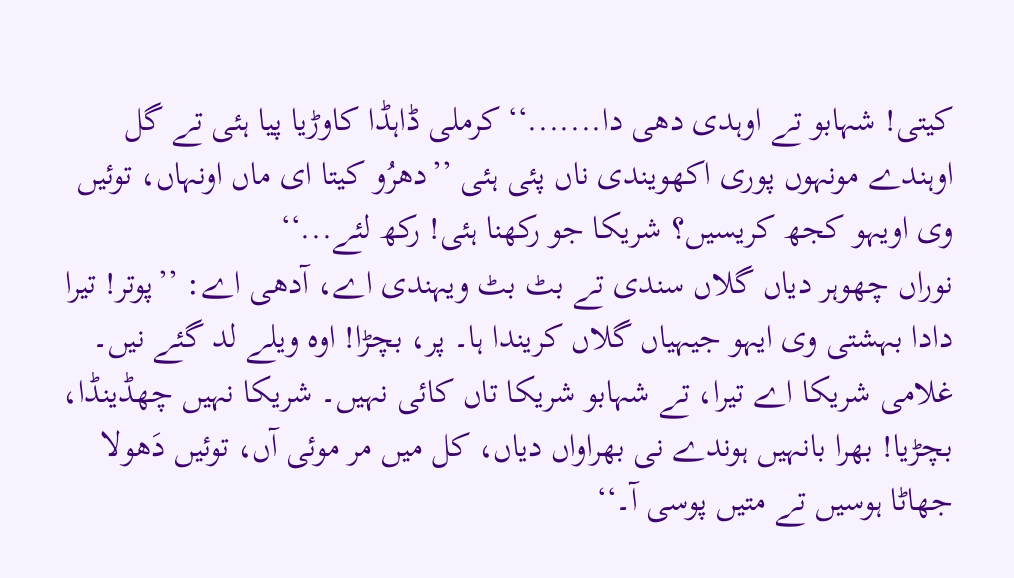کیتی! شہابو تے اوہدی دھی دا.......‘‘ کرملی ڈاہڈا کاوڑیا پیا ہئی تے گل اوہندے مونہوں پوری اکھویندی ناں پئی ہئی ’’دھرُو کیتا ای ماں اونہاں، توئیں وی اویہو کجھ کریسیں؟ شریکا جو رکھنا ہئی! رکھ لئے...‘‘
نوراں چھوہر دیاں گلاں سندی تے بٹ بٹ ویہندی اے، آدھی اے: ’’پوتر! تیرا دادا بہشتی وی ایہو جیہیاں گلاں کریندا ہا۔ پر، بچڑا! اوہ ویلے لد گئے نیں۔ غلامی شریکا اے تیرا، تے شہابو شریکا تاں کائی نہیں۔ شریکا نہیں چھڈینڈا، بچڑیا! بھرا بانہیں ہوندے نی بھراواں دیاں، کل میں مر موئی آں، توئیں دَھولا جھاٹا ہوسیں تے متیں پوسی آ۔‘‘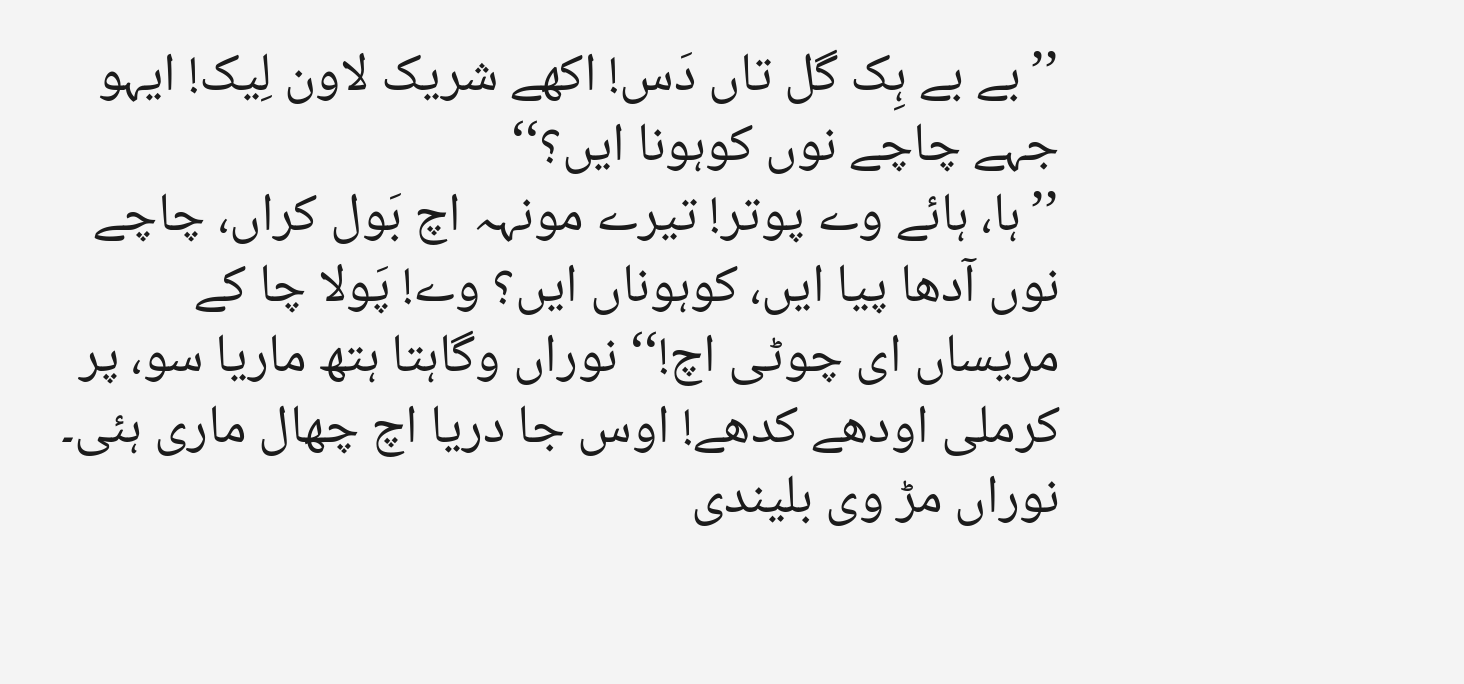’’بے بے ہِک گل تاں دَس! اکھے شریک لاون لِیک! ایہو جہے چاچے نوں کوہونا ایں؟‘‘
’’ہا، ہائے وے پوتر! تیرے مونہہ اچ بَول کراں، چاچے نوں آدھا پیا ایں، کوہوناں ایں؟ وے! پَولا چا کے مریساں ای چوٹی اچ!‘‘ نوراں وگاہتا ہتھ ماریا سو، پر کرملی اودھے کدھے! اوس جا دریا اچ چھال ماری ہئی۔ نوراں مڑ وی بلیندی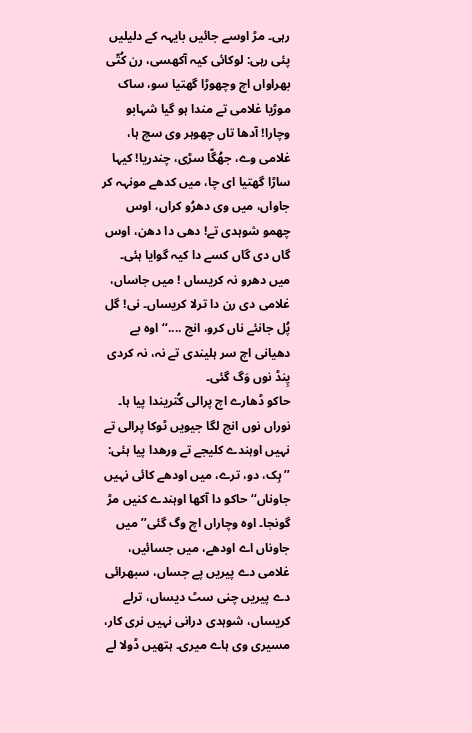رہی۔ مڑ اوسے جائیں بایہہ کے دلیلیں پئی رہی: لوکائی کیہ آکھسی، رن کُتّی بھراواں اچ وچھوڑا گھتیا سو، ساک موڑیا غلامی تے مندا ہو گیا شہابو وچارا! آدھا تاں چھوہر وی سچ ہا، غلامی وے، جھُگّا سڑی، چندریا! کیہا ساڑا گھتیا ای چا، میں کدھے مونہہ کر جاواں، میں وی دھرُو کراں، اوس چھمو شوہدی تے! دھی دا دھن، اوس گاں دی گاں کسے دا کیہ گوایا ہئی۔ میں دھرو نہ کریساں ! میں جاساں، غلامی دی رن دا ترلا کریساں۔ نی! گل پُل جانئے ناں کرو، انج ....‘‘ اوہ بے دھیانی اچ سر ہلیندی تے نہ، نہ کردی پِنڈ نوں وَگ گئی۔
حاکو ڈھارے اچ پرالی کُتریندا پیا ہا۔ نوراں نوں انج لگا جیویں ٹوکا پرالی تے نہیں اوہندے کلیجے تے ورھدا پیا ہئی: ’’ہِک، دو، ترے، میں اودھے کائی نہیں جاوناں‘‘ حاکو دا آکھا اوہندے کنیں مڑ گونجا۔ اوہ وچاراں اچ وگ گئی’’ میں جاوناں اے اودھے، میں جسائیں، غلامی دے پیریں پے جساں، سبھرائی دے پیریں چنی سٹ دیساں، ترلے کریساں، شوہدی درانی نہیں نری کار، مسیری وی ہاے میری۔ ہتھیں ڈولا لے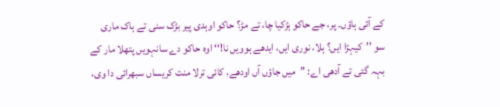کے آئی ہاؤں۔ پر، جے حاکو ہڑکیا چا، تے مڑ؟ حاکو اوہدی پیر بڑک سنی تے ہاک ماری سو ’’کیہڑا ایں؟ ہلا، نوری ایں، ایدھے ہوویں نا!‘‘ اوہ حاکو دے سانہویں پتھلا مار کے بہہ گئی تے آدھی اے: ’’میں جاؤں آں اودھے، کائی ترلا منت کریساں سبھرائی دا وی،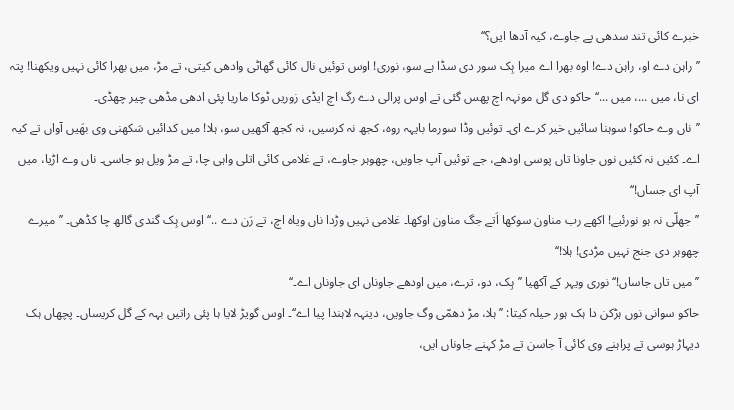خبرے کائی تند سدھی پے جاوے، کیہ آدھا ایں؟‘‘
’’راہن دے او، راہن دے! اوہ بھرا اے میرا ہِک سور دی سڈا ہے سو، نوری! اوس توئیں نال کائی گھاٹی وادھی کیتی، تے مڑ، میں بھرا کائی نہیں ویکھنا! پتہ ای نا، میں ...، میں ...‘‘ حاکو دی گل مونہہ اچ پھس گئی تے اوس پرالی دے رگ اچ ایڈی زوریں ٹوکا ماریا پئی ادھی مڈھی چیر چھڈی۔
’’ناں وے حاکو! سوہنا سائیں خیر کرے ای۔ توئیں وڈا سورما بایہہ روہ، کجھ نہ کرسیں، نہ کجھ آکھیں سو، ہلا! میں کدائیں سَکھنی وی بھَیں آواں تے کیہ اے۔ کئیں نہ کئیں نوں جاونا تاں پوسی اودھے، جے توئیں آپ جاویں، چھوہر جاوے، تے غلامی کائی اتلی واہی چا، تے مڑ ویل ہو جاسی۔ ناں وے اڑیا، میں آپ ای جساں!‘‘
’’جھلّی نہ ہو نورئیے! اکھے رب مناون سوکھا اَتے جگ مناون اوکھا۔ غلامی نہیں وڑدا ناں ویاہ اچ، تے رَن دے ..‘‘ اوس ہِک گندی گالھ چا کڈھی۔ ’’میرے چھوہر دی جنج نہیں مڑدی! ہلا!‘‘
’’میں تاں جاساں!‘‘ نوری ویہر کے آکھیا ’’ہِک، دو، ترے، میں اودھے جاوناں ای جاوناں اے۔‘‘
حاکو سوانی نوں ہڑکن دا ہک ہور حیلہ کیتا: ’’ہلا، مڑ دھمّی وگ جاویں، دینہہ لاہندا پیا اے‘‘۔ اوس گویڑ لایا ہا پئی راتیں بہہ کے گل کریساں۔ پچھاں ہک دیہاڑ ہوسی تے پراہنے وی کائی آ جاسن تے مڑ کہنے جاوناں ایں،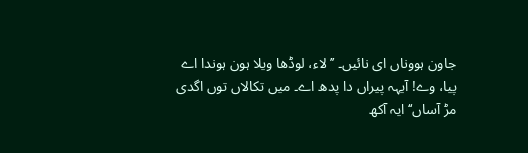جاون ہووناں ای نائیں۔ ’’لاء، لوڈھا ویلا ہون ہوندا اے پیا، وے! آیہہ پیراں دا پدھ اے۔ میں تکالاں توں اگدی مڑ آساں‘‘ ایہ آکھ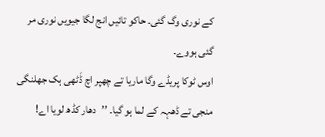کے نوری وگ گئی۔ حاکو تائیں انج لگا جیویں نوری مر گئی ہووے۔
اوس ٹوکا پریڈے وگا ماریا تے چھپر اچ ڈَٹھی ہک جھلنگی منجی تے ڈھہہ کے لما ہو گیا۔ ’’دھار کڈھ لویا اے!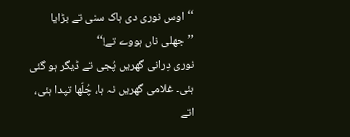‘‘اوس نوری دی ہاک سنی تے بڑایا ’’جھلی ناں ہووے تے!‘‘
نوری دِرانی گھریں پُجی تے ڈیگر ہو گئی ہئی۔ غلامی گھریں نہ ہا، چُلّھا تپدا ہئی، اتے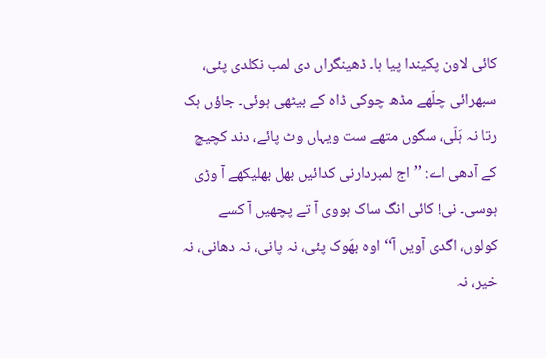کائی لاون پکیندا پیا ہا۔ ڈھینگراں دی لمب نکلدی پئی، سبھرائی چلّھے مڈھ چوکی ڈاہ کے بیٹھی ہوئی۔ جاؤں ہک رتا نہ ہَلّی، سگوں متھے ست ویہاں وٹ پائے، دند کچیچ کے آدھی اے: ’’اج لمبردارنی کدائیں بھل بھلیکھے آ وڑی ہوسی۔ نی! کائی انگ ساک ہووی آ تے پچھیں آ کسے کولوں، اگدی آویں آ‘‘ اوہ بھَوک پئی، نہ پانی، نہ دھانی، نہ خیر، نہ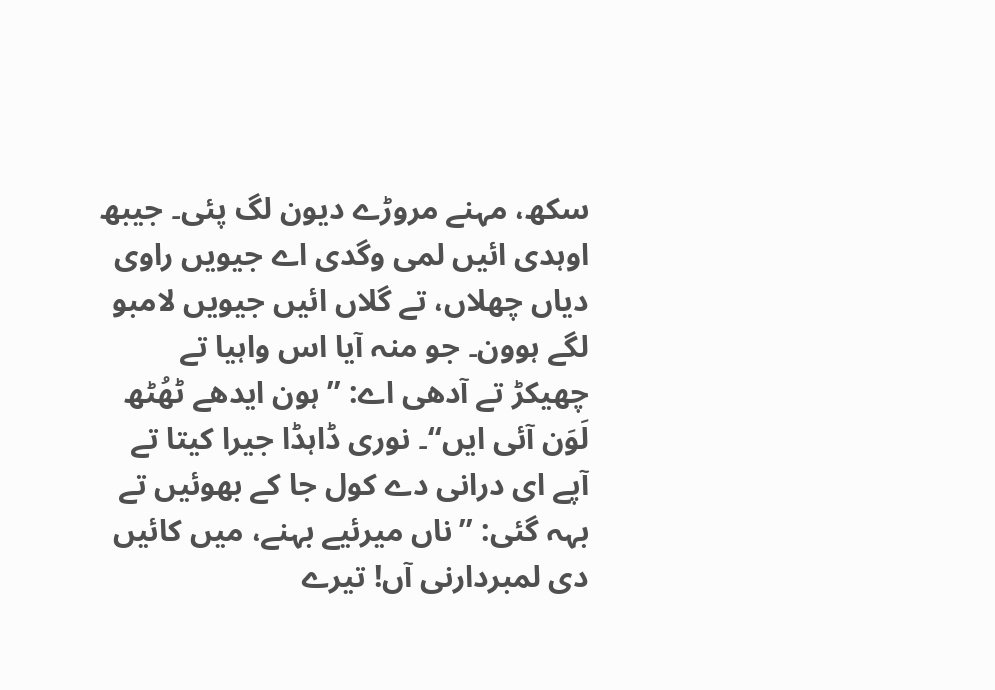سکھ، مہنے مروڑے دیون لگ پئی۔ جیبھ اوہدی ائیں لمی وگدی اے جیویں راوی دیاں چھلاں، تے گلاں ائیں جیویں لامبو لگے ہوون۔ جو منہ آیا اس واہیا تے چھیکڑ تے آدھی اے: ’’ہون ایدھے ٹھُٹھ لَوَن آئی ایں‘‘۔ نوری ڈاہڈا جیرا کیتا تے آپے ای درانی دے کول جا کے بھوئیں تے بہہ گئی: ’’ناں میرئیے بہنے، میں کائیں دی لمبردارنی آں! تیرے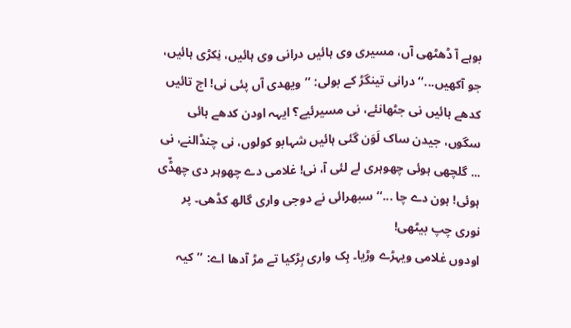بوہے آ ڈھٹھی آں، مسیری وی ہائیں درانی وی ہائیں، نِکڑی ہائیں، جو آکھیں...‘‘ درانی تینگڑ کے بولی: ’’ویھدی آں پئی نی! اج تائیں کدھے ہائیں نی جٹھانئے، نی مسیرئیے؟ ایہہ اودن کدھے ہائی سگوں، جیدن ساک لَوَن گئی ہائیں شہابو کولوں، نی چنڈالنے، نی ... گلچھی ہوئی چھوہری لے لئی آ، نی! غلامی دے چھوہر دی چھڈّی ہوئی! ہون دے چا ...‘‘ سبھرائی نے دوجی واری گالھ کڈھی۔ پر نوری چپ بیٹھی!
اودوں غلامی ویہڑے وڑیا۔ ہِک واری بِڑکیا تے مڑ آدھا اے: ’’کیہ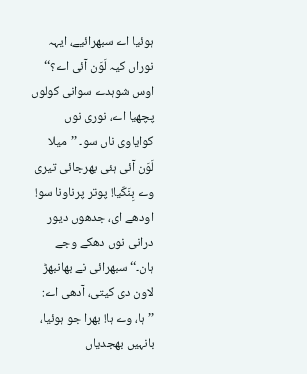ہوئیا اے سبھرائیے، ایہہ نوراں کیہ لَوَن آئی اے؟‘‘ اوس شوہدے سوانی کولوں پچھیا اے، نوری نوں کوایاوی ناں سو۔ ’’میلا لَوَن آئی ہئی بھرجائی تیری وے بِنَکّیا! پوتر پرناونا سو! اودھے ای، جدھوں دیور درانی نوں دھکے وجے ہان۔‘‘ سبھرائی نے بھانبھڑ لاون دی کیتی، آدھی اے: ’’ہا، وے ہا! بھرا جو ہوئیا، بانہیں بھجدیاں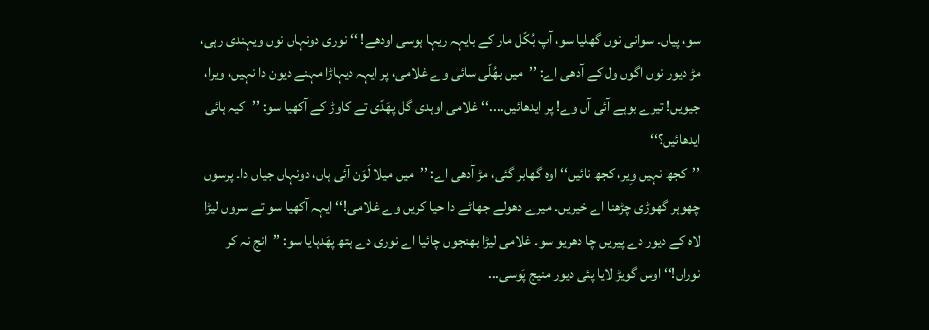سو، پیاں۔ سوانی نوں گھلیا سو، آپ بُکّل مار کے بایہہ ریہا ہوسی اودھے! ‘‘ نوری دونہاں نوں ویہندی رہی، مڑ دیور نوں اگوں ول کے آدھی اے: ’’میں بھُلّی سائی وے غلامی، پر ایہہ دیہاڑا مہنے دیون دا نہیں، ویرا، جیویں! تیرے بوہے آئی آں وے! پر ایدھائیں....‘‘ غلامی اوہدی گل پھَدّی تے کاوڑ کے آکھیا سو: ’’کیہ ہائی ایدھائیں؟‘‘
’’کجھ نہیں وِیر، کجھ نائیں‘‘ اوہ گھابر گئی، مڑ آدھی اے: ’’میں میلا لَوَن آئی ہاں، دونہاں جیاں دا۔ پرسوں چھوہر گھوڑی چڑھنا اے خیریں۔ میرے دھولے جھاٹے دا حیا کریں وے غلامی!‘‘ ایہہ آکھیا سو تے سروں لیڑا لاہ کے دیور دے پیریں چا دھریو سو۔ غلامی لیڑا بھنجوں چائیا اے نوری دے ہتھ پھَدہایا سو: ’’انج نہ کر نوراں!‘‘ اوس گویڑ لایا پئی دیور منیج پَوسی...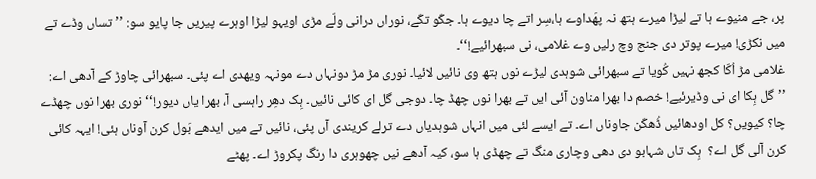پر، جے منیوے ہا تے لیڑا میرے ہتھ نہ پھَداوے ہا،سِر اتے چا دیوے ہا۔ جکّو تکّے، نوراں درانی ولّے مڑی اویہو لیڑا اوہرے پیریں جا پایو سو: ’’ تساں وڈے تے میں نکڑی! میرے پوتر دی جنج وچ رلیں وے غلامی، نی سبھرائیے!‘‘۔
غلامی مڑ اُکّا کجھ نہیں کُویا تے سبھرائی شوہدی لیڑے نوں ہتھ وی نائیں لائیا۔ نوری مڑ مڑ دونہاں دے مونہہ ویھدی اے پئی۔ سبھرائی چاوڑ کے آدھی اے: ’’گل ہِکا ای نی وڈیرئیے! خصم دا بھرا مناون آئی ایں تے بھرا نوں چھڈ چا۔ دوجی گل ای کائی نائیں۔ ہِک دھِر راہسی آ، بھرا یاں دیور!‘‘ نوری بھرا نوں چھڈے چا؟ کیویں؟ کل اودھائیں ڈُھکّن جاوناں اے۔ تے ایسے لئی میں انہاں شوہدیاں دے ترلے کریندی آں پئی، نائیں تے میں ایدھے بَول کرن آوناں ہئی! ایہہ کائی کرن آلی گل اے؟  ہِک تاں شہابو دی دھی وچاری منگ تے چھڈی ہا سو، کیہ آدھے نیں چھوہری دا رنگ پکروڑ اے۔ پھٹے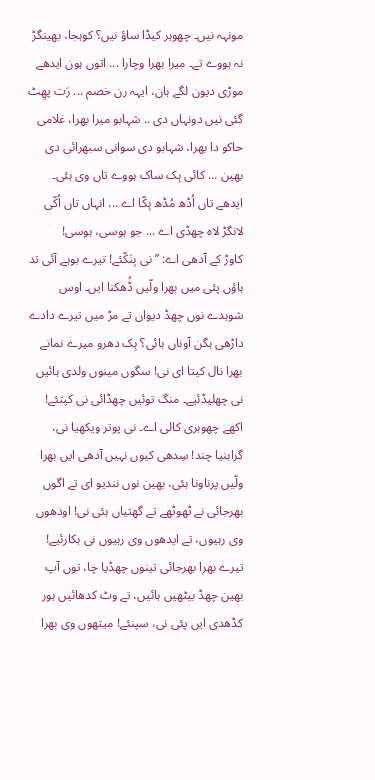مونہہ نیں۔ چھوہر کیڈا ساؤ نیں؟ کوہجا، بھینگڑ نہ ہووے تے۔ میرا بھرا وچارا ... اتوں ہون ایدھے موڑی دیون لگے ہان، ایہہ رن خصم ... رَت پھِٹ گئی نیں دونہاں دی .. شہابو میرا بھرا، غلامی حاکو دا بھرا، شہابو دی سوانی سبھرائی دی بھین ... کائی ہِک ساک ہووے تاں وی ہئی۔ ایدھے تاں اُڈھ مُڈھ ہِکّا اے ... انہاں تاں اُکّی لانگڑ لاہ چھڈی اے ... جو ہوسی، ہوسی!
کاوڑ کے آدھی اے: ’’نی بِنَکّئے! تیرے بوہے آئی تد ہاؤں پئی میں بھرا ولّیں ڈُھکنا ایں۔ اوس شوہدے نوں چھڈ دیواں تے مڑ میں تیرے دادے داڑھی ہگن آوناں ہائی؟ ہِک دھرو میرے نمانے بھرا نال کیتا ای نی! سگوں مینوں ولدی ہائیں نی چھلیڈئیے۔ منگ توئیں چھڈائی نی کپتئے! اکھے چھوہری کالی اے۔ نی پوتر ویکھیا نی، گراہنیا چند! سِدھی کیوں نہیں آدھی ایں بھرا ولّیں پرناونا ہئی، بھین نوں نندیو ای تے اگوں بھرجائی نے ٹھوٹھے تے گھتیاں ہئی نی! اودھوں وی رہیوں، تے ایدھوں وی رہیوں نی ہکارئیے! تیرے بھرا بھرجائی تینوں چھڈیا چا، توں آپ بھین چھڈ بیٹھیں ہائیں، تے وٹ کدھائیں ہور کڈھدی ایں پئی نی، سپنئے! میتھوں وی بھرا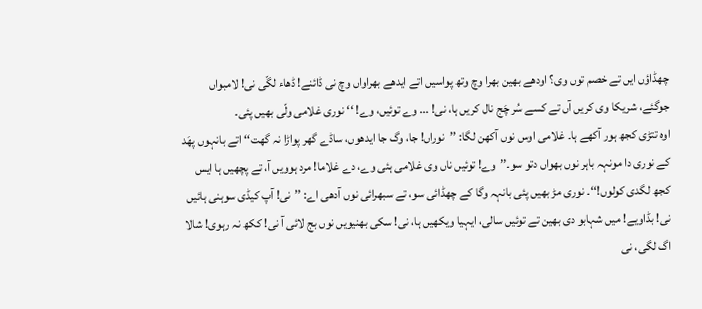چھڈاؤں ایں تے خصم توں وی؟ اودھے بھین بھرا وچ وتھ پواسیں اتے ایدھے بھراواں وچ نی ڈائنے! ڈھاء لگّی نی! لامبواں جوگئے، شریکا وی کریں آں تے کسے سُر چَج نال کریں ہا، نی! ... وے توئیں، وے! ‘‘ نوری غلامی ولّی بھیں پئی۔
اوہ تتڑی کجھ ہور آکھے ہا۔ غلامی اوس نوں آکھن لگا: ’’نوراں! جا، وگ جا ایدھوں، ساڈے گھر پواڑا نہ گھت‘‘ اتے بانہوں پھَد کے نوری دا مونہہ باہر نوں بھواں دتو سو۔’’وے! توئیں ناں وی غلامی ہئی وے، دے غلاما! مرد ہوویں آ، تے پچھیں ہا ایس کجھ لگدی کولوں!‘‘۔ نوری مڑ بھیں پئی بانہہ وگا کے چھڈائی سو، تے سبھرائی نوں آدھی اے: ’’نی! آپ کیڈی سوہنی ہائیں نی! بڈاویے! میں شہابو دی بھین تے توئیں سالی، ایہیا ویکھیں ہا، نی! سکی بھنیویں نوں بج لائی آ نی! ککھ نہ رہوی! شالا اگ لگی، نی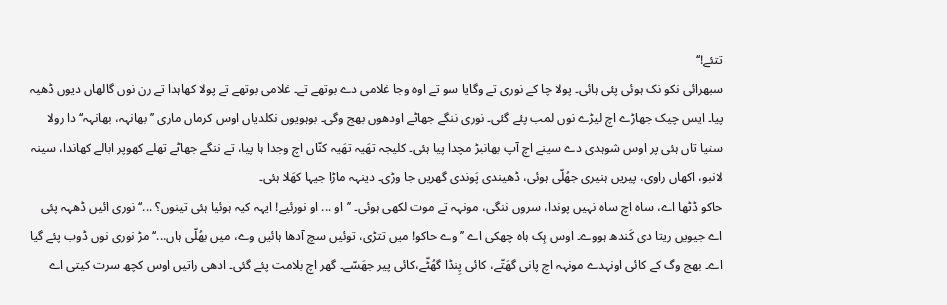تتئے!‘‘
سبھرائی نکو نک ہوئی پئی ہائی۔ پولا چا کے نوری تے وگایا سو تے اوہ وجا غلامی دے بوتھے تے۔ غلامی بوتھے تے پولا کھاہدا تے رن نوں گالھاں دیوں ڈھیہ پیا۔ ایس چیک جھاڑے اچ لیڑے نوں لمب پئے گئی۔ نوری ننگے جھاٹے اودھوں بھج وگی۔ بوہویوں نکلدیاں اوس کرماں ماری ’’بھانہہ، بھانہہ‘‘ دا رولا سنیا تاں ہئی پر اوس شوہدی دے سینے اچ آپ بھانبڑ مچدا پیا ہئی۔ کلیجہ تھَیہ تھَیہ کنّاں اچ وجدا ہا پیا، تے ننگے جھاٹے تھلے کھوپر ابالے کھاندا، سینہ لانبو، اکھاں راوی، پیریں ہنیری جھُلّی ہوئی، ڈھیندی پَوندی گھریں جا وڑی۔ دینہہ ماڑا جیہا کھَلا ہئی۔
حاکو ڈٹھا اے، ساہ اچ ساہ نہیں پوندا، سروں ننگی، مونہہ تے موت لکھی ہوئی۔ ’’او ... او نورئیے! ایہہ کیہ ہوئیا ہئی تینوں؟ ...‘‘ نوری ائیں ڈھہہ پئی اے جیویں ریتا دی کَندھ ہووے۔ اوس ہِک ہاہ چھکی اے ’’ وے حاکو! میں تتڑی، توئیں سچ آدھا ہائیں وے، میں بھُلّی ہاں...‘‘ مڑ نوری نوں ڈوب پئے گیا اے۔ بھج وگ کے کائی اونہدے مونہہ اچ پانی گھَتّے، کائی پِنڈا گھُٹّے،کائی پیر جھَسّے۔ گھر اچ بلامت پئے گئی۔ ادھی راتیں اوس کچھ سرت کیتی اے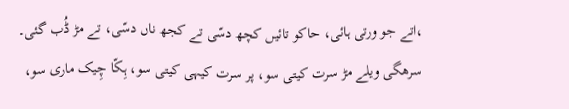،اتے جو ورتی ہائی، حاکو تائیں کچھ دسّی تے کجھ ناں دسّی، تے مڑ ڈُب گئی۔ سرھگی ویلے مڑ سرت کیتی سو، پر سرت کیہی کیتی سو، ہِکّا چِیک ماری سو،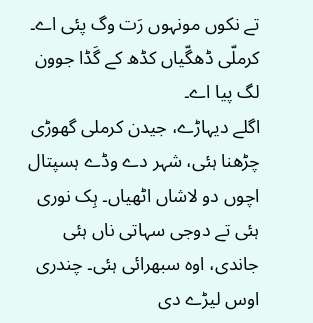تے نکوں مونہوں رَت وگ پئی اے۔ کرملّی ڈھگّیاں کڈھ کے گَڈا جوون لگ پیا اے۔
اگلے دیہاڑے، جیدن کرملی گھوڑی چڑھنا ہئی، شہر دے وڈے ہسپتال اچوں دو لاشاں اٹھیاں۔ ہِک نوری ہئی تے دوجی سہاتی ناں ہئی جاندی، اوہ سبھرائی ہئی۔ چندری اوس لیڑے دی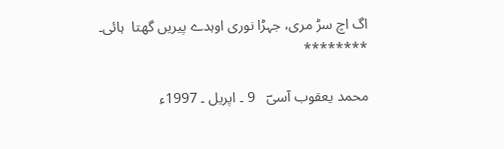اگ اچ سڑ مری، جہڑا نوری اوہدے پیریں گھتا  ہائی۔
********

محمد یعقوب آسیؔ   9 ۔ اپریل ۔ 1997ء